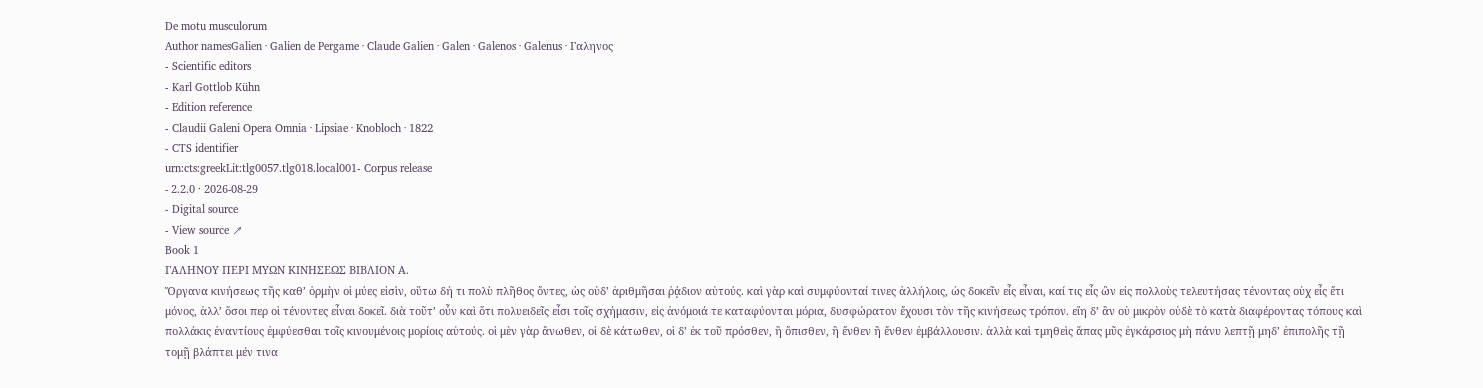De motu musculorum
Author namesGalien · Galien de Pergame · Claude Galien · Galen · Galenos · Galenus · Γαληνος
- Scientific editors
- Karl Gottlob Kühn
- Edition reference
- Claudii Galeni Opera Omnia · Lipsiae · Knobloch · 1822
- CTS identifier
urn:cts:greekLit:tlg0057.tlg018.local001- Corpus release
- 2.2.0 · 2026-08-29
- Digital source
- View source ↗
Book 1
ΓΑΛΗΝΟΥ ΠΕΡΙ ΜΥΩΝ ΚΙΝΗΣΕΩΣ ΒΙΒΛΙΟΝ Α.
Ὄργανα κινήσεως τῆς καθ’ ὁρμὴν οἱ μύες εἰσὶν, οὕτω δή τι πολὺ πλῆθος ὄντες, ὡς οὐδ’ ἀριθμῆσαι ῥᾴδιον αὐτούς. καὶ γὰρ καὶ συμφύονταί τινες ἀλλήλοις, ὡς δοκεῖν εἷς εἶναι, καί τις εἷς ὢν εἰς πολλοὺς τελευτήσας τένοντας οὐχ εἷς ἔτι μόνος, ἀλλ’ ὅσοι περ οἱ τένοντες εἶναι δοκεῖ. διὰ τοῦτ’ οὖν καὶ ὅτι πολυειδεῖς εἶσι τοῖς σχήμασιν, εἰς ἀνόμοιά τε καταφύονται μόρια, δυσφώρατον ἔχουσι τὸν τῆς κινήσεως τρόπον. εἴη δ’ ἂν οὐ μικρὸν οὐδὲ τὸ κατὰ διαφέροντας τόπους καὶ πολλάκις ἐναντίους ἐμφύεσθαι τοῖς κινουμένοις μορίοις αὐτούς. οἱ μὲν γὰρ ἄνωθεν, οἱ δὲ κάτωθεν, οἱ δ’ ἐκ τοῦ πρόσθεν, ἢ ὄπισθεν, ἢ ἔνθεν ἢ ἔνθεν ἐμβάλλουσιν. ἀλλὰ καὶ τμηθεὶς ἅπας μῦς ἐγκάρσιος μὴ πάνυ λεπτῇ μηδ’ ἐπιπολῆς τῇ τομῇ βλάπτει μέν τινα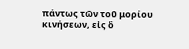πάντως τῶν τοῦ μορίου κινήσεων, εἰς ὃ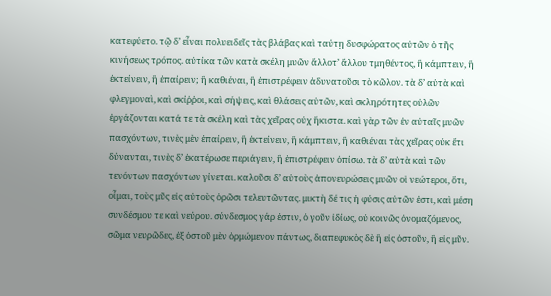κατεφύετο. τῷ δ’ εἶναι πολυειδεῖς τὰς βλάβας καὶ ταύτῃ δυσφώρατος αὐτῶν ὁ τῆς κινήσεως τρόπος. αὐτίκα τῶν κατὰ σκέλη μυῶν ἄλλοτ’ ἄλλου τμηθέντος, ἢ κάμπτειν, ἢ ἐκτείνειν, ἢ ἐπαίρειν; ἢ καθιέναι, ἢ ἐπιστρέφειν ἀδυνατοῦσι τὸ κῶλον. τὰ δ’ αὐτὰ καὶ φλεγμοναὶ, καὶ σκίῤῥοι, καὶ σήψεις, καὶ θλάσεις αὐτῶν, καὶ σκληρότητες οὐλῶν ἐργάζονται κατά τε τὰ σκέλη καὶ τὰς χεῖρας οὐχ ἥκιστα. καὶ γὰρ τῶν ἐν αὐταῖς μυῶν πασχόντων, τινὲς μὲν ἐπαίρειν, ἢ ἐκτείνειν, ἢ κάμπτειν, ἢ καθιέναι τὰς χεῖρας οὐκ ἔτι δύνανται, τινὲς δ’ ἑκατέρωσε περιάγειν, ἢ ἐπιστρέφειν ὀπίσω. τὰ δ’ αὐτὰ καὶ τῶν τενόντων πασχόντων γίνεται. καλοῦσι δ’ αὐτοὺς ἀπονευρώσεις μυῶν οἱ νεώτεροι, ὅτι, οἶμαι, τοὺς μῦς εἰς αὐτοὺς ὁρῶσι τελευτῶντας. μικτὴ δέ τις ἡ φύσις αὐτῶν ἐστι, καὶ μέση συνδέσμου τε καὶ νεύρου. σύνδεσμος γάρ ἐστιν, ὁ γοῦν ἰδίως, οὐ κοινῶς ὀνομαζόμενος, σῶμα νευρῶδες, ἐξ ὀστοῦ μὲν ὁρμώμενον πάντως, διαπεφυκὸς δὲ ἢ εἰς ὀστοῦν, ἢ εἰς μῦν.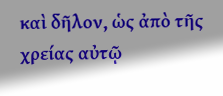καὶ δῆλον, ὡς ἀπὸ τῆς χρείας αὐτῷ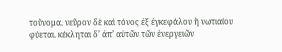τοὔνομα. νεῦρον δὲ καὶ τόνος ἐξ ἐγκεφάλου ἢ νωτιαίου φύεται. κέκληται δ’ ἀπ’ αὐτῶν τῶν ἐνεργειῶν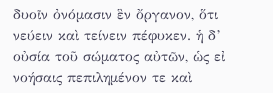δυοῖν ὀνόμασιν ἓν ὄργανον, ὅτι νεύειν καὶ τείνειν πέφυκεν. ἡ δ’ οὐσία τοῦ σώματος αὐτῶν, ὡς εἰ νοήσαις πεπιλημένον τε καὶ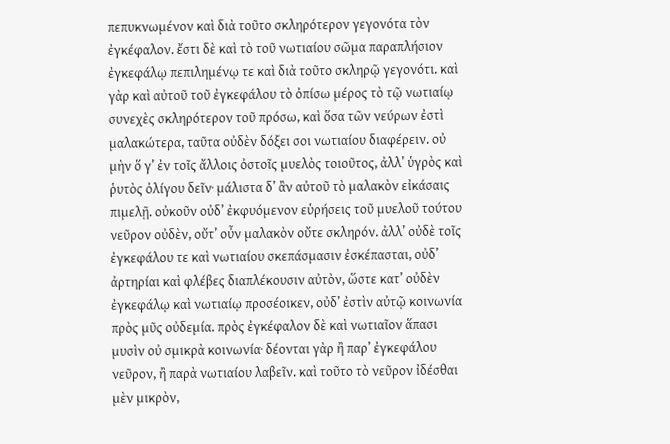πεπυκνωμένον καὶ διὰ τοῦτο σκληρότερον γεγονότα τὸν ἐγκέφαλον. ἔστι δὲ καὶ τὸ τοῦ νωτιαίου σῶμα παραπλήσιον ἐγκεφάλῳ πεπιλημένῳ τε καὶ διὰ τοῦτο σκληρῷ γεγονότι. καὶ γὰρ καὶ αὐτοῦ τοῦ ἐγκεφάλου τὸ ὀπίσω μέρος τὸ τῷ νωτιαίῳ συνεχὲς σκληρότερον τοῦ πρόσω, καὶ ὅσα τῶν νεύρων ἐστὶ μαλακώτερα, ταῦτα οὐδὲν δόξει σοι νωτιαίου διαφέρειν. οὐ μὴν ὅ γ’ ἐν τοῖς ἄλλοις ὀστοῖς μυελὸς τοιοῦτος, ἀλλ’ ὑγρὸς καὶ ῥυτὸς ὀλίγου δεῖν· μάλιστα δ’ ἂν αὐτοῦ τὸ μαλακὸν εἰκάσαις πιμελῇ. οὐκοῦν οὐδ’ ἐκφυόμενον εὑρήσεις τοῦ μυελοῦ τούτου νεῦρον οὐδὲν, οὔτ’ οὖν μαλακὸν οὔτε σκληρόν. ἀλλ’ οὐδὲ τοῖς ἐγκεφάλου τε καὶ νωτιαίου σκεπάσμασιν ἐσκέπασται, οὐδ’ ἀρτηρίαι καὶ φλέβες διαπλέκουσιν αὐτὸν, ὥστε κατ’ οὐδὲν ἐγκεφάλῳ καὶ νωτιαίῳ προσέοικεν, οὐδ’ ἐστὶν αὐτῷ κοινωνία πρὸς μῦς οὐδεμία. πρὸς ἐγκέφαλον δὲ καὶ νωτιαῖον ἅπασι μυσὶν οὐ σμικρὰ κοινωνία· δέονται γὰρ ἢ παρ’ ἐγκεφάλου νεῦρον, ἢ παρὰ νωτιαίου λαβεῖν. καὶ τοῦτο τὸ νεῦρον ἰδέσθαι μὲν μικρὸν,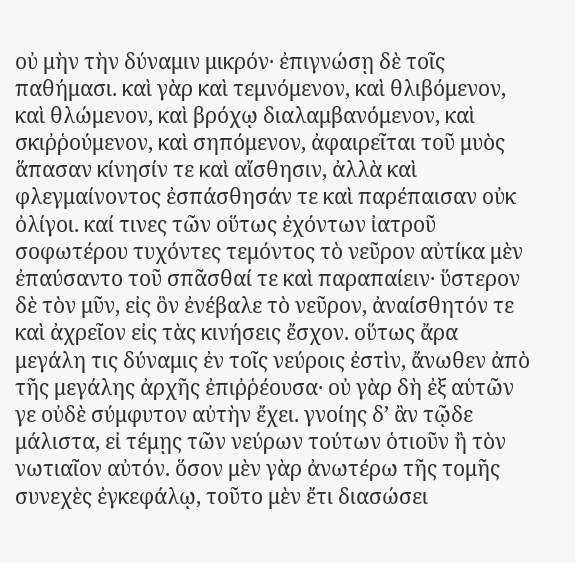οὐ μὴν τὴν δύναμιν μικρόν· ἐπιγνώσῃ δὲ τοῖς παθήμασι. καὶ γὰρ καὶ τεμνόμενον, καὶ θλιβόμενον, καὶ θλώμενον, καὶ βρόχῳ διαλαμβανόμενον, καὶ σκιῤῥούμενον, καὶ σηπόμενον, ἀφαιρεῖται τοῦ μυὸς ἅπασαν κίνησίν τε καὶ αἴσθησιν, ἀλλὰ καὶ φλεγμαίνοντος ἐσπάσθησάν τε καὶ παρέπαισαν οὐκ ὀλίγοι. καί τινες τῶν οὕτως ἐχόντων ἰατροῦ σοφωτέρου τυχόντες τεμόντος τὸ νεῦρον αὐτίκα μὲν ἐπαύσαντο τοῦ σπᾶσθαί τε καὶ παραπαίειν· ὕστερον δὲ τὸν μῦν, εἰς ὃν ἐνέβαλε τὸ νεῦρον, ἀναίσθητόν τε καὶ ἀχρεῖον εἰς τὰς κινήσεις ἔσχον. οὕτως ἄρα μεγάλη τις δύναμις ἐν τοῖς νεύροις ἐστὶν, ἄνωθεν ἀπὸ τῆς μεγάλης ἀρχῆς ἐπιῤῥέουσα· οὐ γὰρ δὴ ἐξ αὑτῶν γε οὐδὲ σύμφυτον αὐτὴν ἔχει. γνοίης δ’ ἂν τῷδε μάλιστα, εἰ τέμῃς τῶν νεύρων τούτων ὁτιοῦν ἢ τὸν νωτιαῖον αὐτόν. ὅσον μὲν γὰρ ἀνωτέρω τῆς τομῆς συνεχὲς ἐγκεφάλῳ, τοῦτο μὲν ἔτι διασώσει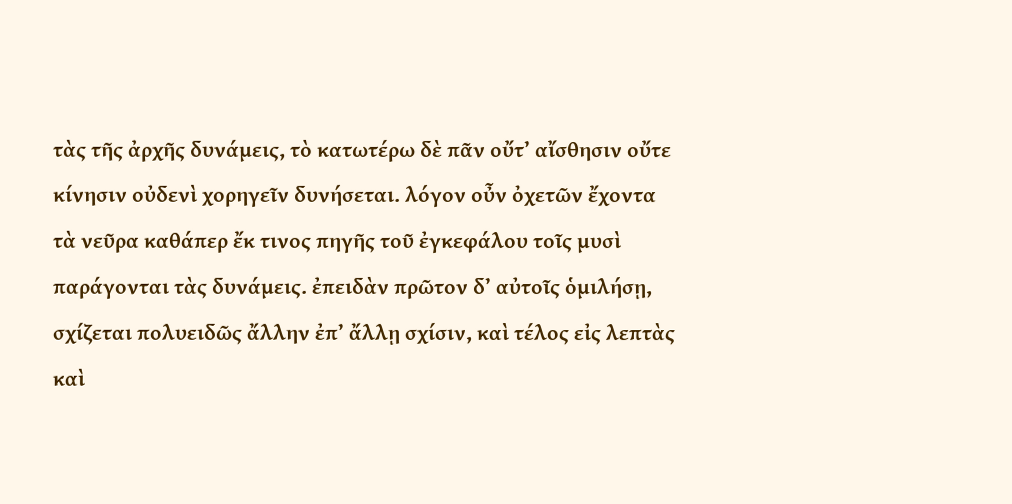τὰς τῆς ἀρχῆς δυνάμεις, τὸ κατωτέρω δὲ πᾶν οὔτ’ αἴσθησιν οὔτε κίνησιν οὐδενὶ χορηγεῖν δυνήσεται. λόγον οὖν ὀχετῶν ἔχοντα τὰ νεῦρα καθάπερ ἔκ τινος πηγῆς τοῦ ἐγκεφάλου τοῖς μυσὶ παράγονται τὰς δυνάμεις. ἐπειδὰν πρῶτον δ’ αὐτοῖς ὁμιλήσῃ, σχίζεται πολυειδῶς ἄλλην ἐπ’ ἄλλῃ σχίσιν, καὶ τέλος εἰς λεπτὰς καὶ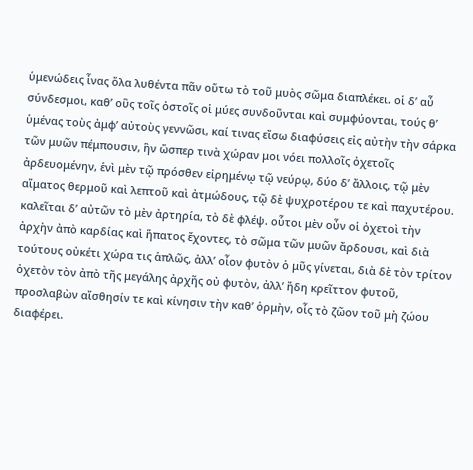ὑμενώδεις ἶνας ὅλα λυθέντα πᾶν οὕτω τὸ τοῦ μυὸς σῶμα διαπλέκει. οἱ δ’ αὖ σύνδεσμοι, καθ’ οὓς τοῖς ὀστοῖς οἱ μύες συνδοῦνται καὶ συμφύονται, τούς θ’ ὑμένας τοὺς ἀμφ’ αὐτοὺς γεννῶσι, καί τινας εἴσω διαφύσεις εἰς αὐτὴν τὴν σάρκα τῶν μυῶν πέμπουσιν, ἣν ὥσπερ τινὰ χώραν μοι νόει πολλοῖς ὀχετοῖς ἀρδευομένην, ἑνὶ μὲν τῷ πρόσθεν εἰρημένῳ τῷ νεύρῳ, δύο δ’ ἄλλοις, τῷ μὲν αἵματος θερμοῦ καὶ λεπτοῦ καὶ ἀτμώδους, τῷ δὲ ψυχροτέρου τε καὶ παχυτέρου. καλεῖται δ’ αὐτῶν τὸ μὲν ἀρτηρία, τὸ δὲ φλέψ. οὗτοι μὲν οὖν οἱ ὀχετοὶ τὴν ἀρχὴν ἀπὸ καρδίας καὶ ἥπατος ἔχοντες, τὸ σῶμα τῶν μυῶν ἄρδουσι, καὶ διὰ τούτους οὐκέτι χώρα τις ἁπλῶς, ἀλλ’ οἷον φυτὸν ὁ μῦς γίνεται, διὰ δὲ τὸν τρίτον ὀχετὸν τὸν ἀπὸ τῆς μεγάλης ἀρχῆς οὐ φυτὸν, ἀλλ’ ἤδη κρεῖττον φυτοῦ, προσλαβὼν αἴσθησίν τε καὶ κίνησιν τὴν καθ’ ὁρμὴν, οἷς τὸ ζῶον τοῦ μὴ ζώου διαφέρει.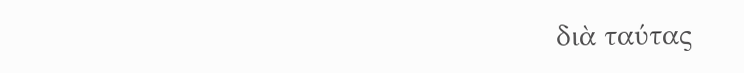διὰ ταύτας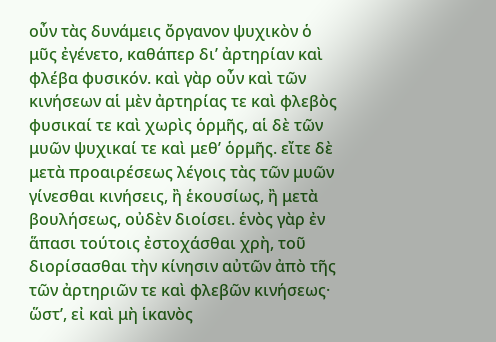οὖν τὰς δυνάμεις ὄργανον ψυχικὸν ὁ μῦς ἐγένετο, καθάπερ δι’ ἀρτηρίαν καὶ φλέβα φυσικόν. καὶ γὰρ οὖν καὶ τῶν κινήσεων αἱ μὲν ἀρτηρίας τε καὶ φλεβὸς φυσικαί τε καὶ χωρὶς ὁρμῆς, αἱ δὲ τῶν μυῶν ψυχικαί τε καὶ μεθ’ ὁρμῆς. εἴτε δὲ μετὰ προαιρέσεως λέγοις τὰς τῶν μυῶν γίνεσθαι κινήσεις, ἢ ἑκουσίως, ἢ μετὰ βουλήσεως, οὐδὲν διοίσει. ἑνὸς γὰρ ἐν ἅπασι τούτοις ἐστοχάσθαι χρὴ, τοῦ διορίσασθαι τὴν κίνησιν αὐτῶν ἀπὸ τῆς τῶν ἀρτηριῶν τε καὶ φλεβῶν κινήσεως· ὥστ’, εἰ καὶ μὴ ἱκανὸς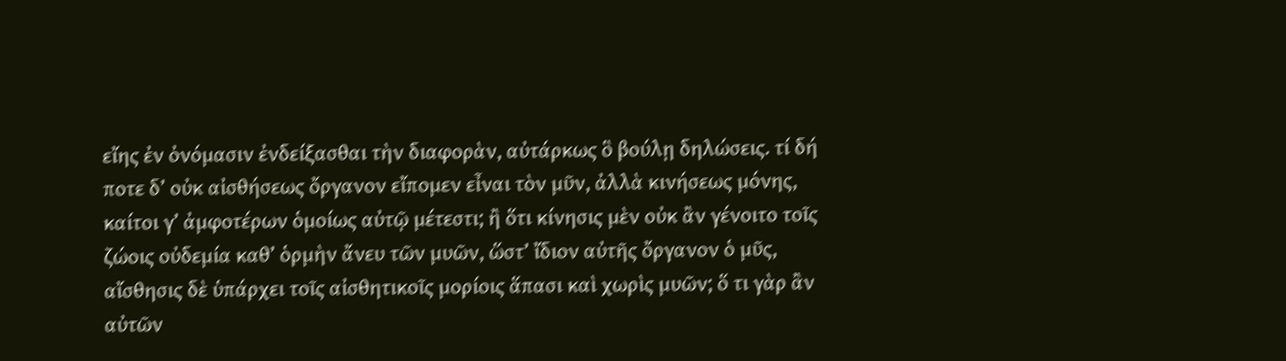εἴης ἐν ὀνόμασιν ἐνδείξασθαι τὴν διαφορὰν, αὐτάρκως ὃ βούλῃ δηλώσεις. τί δή ποτε δ’ οὐκ αἰσθήσεως ὄργανον εἴπομεν εἶναι τὸν μῦν, ἀλλὰ κινήσεως μόνης, καίτοι γ’ ἀμφοτέρων ὁμοίως αὐτῷ μέτεστι; ἢ ὅτι κίνησις μὲν οὐκ ἂν γένοιτο τοῖς ζώοις οὐδεμία καθ’ ὁρμὴν ἄνευ τῶν μυῶν, ὥστ’ ἴδιον αὐτῆς ὄργανον ὁ μῦς, αἴσθησις δὲ ὑπάρχει τοῖς αἰσθητικοῖς μορίοις ἅπασι καὶ χωρὶς μυῶν; ὅ τι γὰρ ἂν αὐτῶν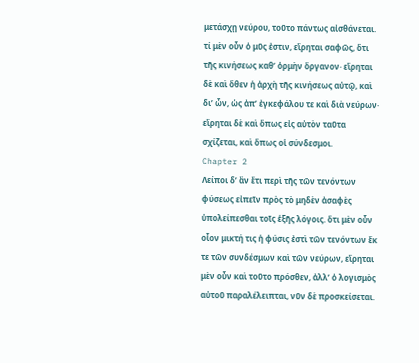μετάσχῃ νεύρου, τοῦτο πάντως αἰσθάνεται. τί μὲν οὖν ὁ μῦς ἐστιν, εἴρηται σαφῶς, ὅτι τῆς κινήσεως καθ’ ὁρμὴν ὄργανον· εἴρηται δὲ καὶ ὅθεν ἡ ἀρχὴ τῆς κινήσεως αὐτῷ, καὶ δι’ ὧν, ὡς ἀπ’ ἐγκεφάλου τε καὶ διὰ νεύρων· εἴρηται δὲ καὶ ὅπως εἰς αὐτὸν ταῦτα σχίζεται, καὶ ὅπως οἱ σύνδεσμοι.
Chapter 2
Λείποι δ’ ἂν ἔτι περὶ τῆς τῶν τενόντων φύσεως εἰπεῖν πρὸς τὸ μηδὲν ἀσαφὲς ὑπολείπεσθαι τοῖς ἑξῆς λόγοις. ὅτι μὲν οὖν οἷον μικτή τις ἡ φύσις ἐστὶ τῶν τενόντων ἔκ τε τῶν συνδέσμων καὶ τῶν νεύρων, εἴρηται μὲν οὖν καὶ τοῦτο πρόσθεν, ἀλλ’ ὁ λογισμὸς αὐτοῦ παραλέλειπται, νῦν δὲ προσκείσεται.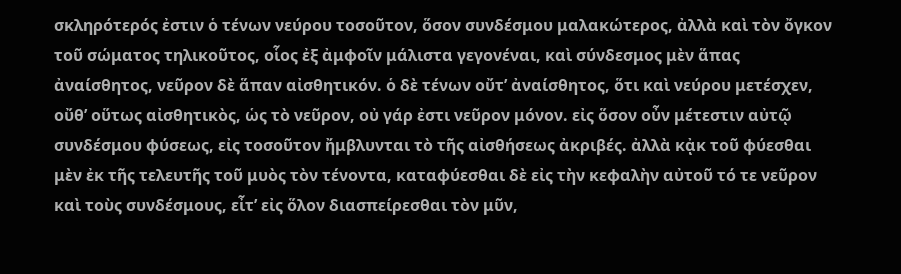σκληρότερός ἐστιν ὁ τένων νεύρου τοσοῦτον, ὅσον συνδέσμου μαλακώτερος, ἀλλὰ καὶ τὸν ὄγκον τοῦ σώματος τηλικοῦτος, οἷος ἐξ ἀμφοῖν μάλιστα γεγονέναι, καὶ σύνδεσμος μὲν ἅπας ἀναίσθητος, νεῦρον δὲ ἅπαν αἰσθητικόν. ὁ δὲ τένων οὔτ’ ἀναίσθητος, ὅτι καὶ νεύρου μετέσχεν, οὔθ’ οὕτως αἰσθητικὸς, ὡς τὸ νεῦρον, οὐ γάρ ἐστι νεῦρον μόνον. εἰς ὅσον οὖν μέτεστιν αὐτῷ συνδέσμου φύσεως, εἰς τοσοῦτον ἤμβλυνται τὸ τῆς αἰσθήσεως ἀκριβές. ἀλλὰ κᾀκ τοῦ φύεσθαι μὲν ἐκ τῆς τελευτῆς τοῦ μυὸς τὸν τένοντα, καταφύεσθαι δὲ εἰς τὴν κεφαλὴν αὐτοῦ τό τε νεῦρον καὶ τοὺς συνδέσμους, εἶτ’ εἰς ὅλον διασπείρεσθαι τὸν μῦν,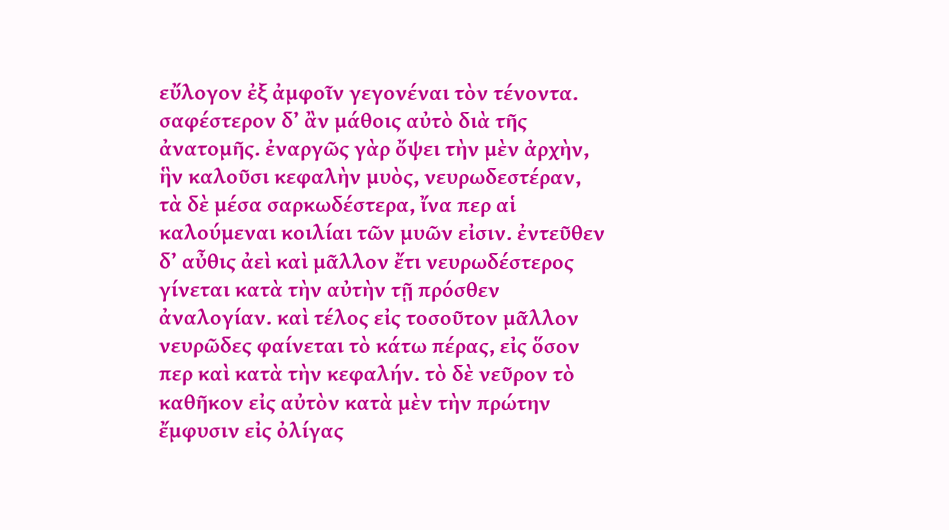εὔλογον ἐξ ἀμφοῖν γεγονέναι τὸν τένοντα. σαφέστερον δ’ ἂν μάθοις αὐτὸ διὰ τῆς ἀνατομῆς. ἐναργῶς γὰρ ὄψει τὴν μὲν ἀρχὴν, ἣν καλοῦσι κεφαλὴν μυὸς, νευρωδεστέραν, τὰ δὲ μέσα σαρκωδέστερα, ἴνα περ αἱ καλούμεναι κοιλίαι τῶν μυῶν εἰσιν. ἐντεῦθεν δ’ αὖθις ἀεὶ καὶ μᾶλλον ἔτι νευρωδέστερος γίνεται κατὰ τὴν αὐτὴν τῇ πρόσθεν ἀναλογίαν. καὶ τέλος εἰς τοσοῦτον μᾶλλον νευρῶδες φαίνεται τὸ κάτω πέρας, εἰς ὅσον περ καὶ κατὰ τὴν κεφαλήν. τὸ δὲ νεῦρον τὸ καθῆκον εἰς αὐτὸν κατὰ μὲν τὴν πρώτην ἔμφυσιν εἰς ὀλίγας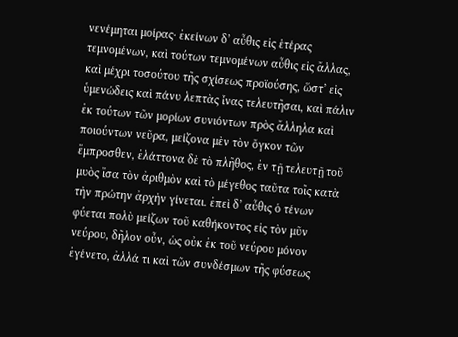νενέμηται μοίρας· ἐκείνων δ’ αὖθις εἰς ἑτέρας τεμνομένων, καὶ τούτων τεμνομένων αὖθις εἰς ἄλλας, καὶ μέχρι τοσούτου τῆς σχίσεως προϊούσης, ὥστ’ εἰς ὑμενώδεις καὶ πάνυ λεπτὰς ἶνας τελευτῆσαι, καὶ πάλιν ἐκ τούτων τῶν μορίων συνιόντων πρὸς ἄλληλα καὶ ποιούντων νεῦρα, μείζονα μὲν τὸν ὄγκον τῶν ἔμπροσθεν, ἐλάττονα δὲ τὸ πλῆθος, ἐν τῇ τελευτῇ τοῦ μυὸς ἴσα τὸν ἀριθμὸν καὶ τὸ μέγεθος ταῦτα τοῖς κατὰ τὴν πρώτην ἀρχὴν γίνεται. ἐπεὶ δ’ αὖθις ὁ τένων φύεται πολὺ μείζων τοῦ καθήκοντος εἰς τὸν μῦν νεύρου, δῆλον οὖν, ὡς οὐκ ἐκ τοῦ νεύρου μόνον ἐγένετο, ἀλλά τι καὶ τῶν συνδέσμων τῆς φύσεως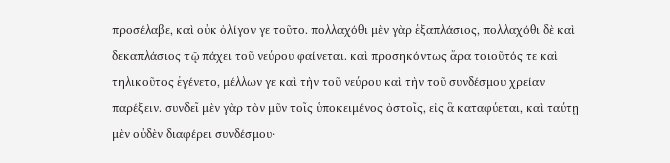προσέλαβε, καὶ οὐκ ὀλίγον γε τοῦτο. πολλαχόθι μὲν γὰρ ἑξαπλάσιος, πολλαχόθι δὲ καὶ δεκαπλάσιος τῷ πάχει τοῦ νεύρου φαίνεται. καὶ προσηκόντως ἄρα τοιοῦτός τε καὶ τηλικοῦτος ἐγένετο, μέλλων γε καὶ τὴν τοῦ νεύρου καὶ τὴν τοῦ συνδέσμου χρείαν παρέξειν. συνδεῖ μὲν γὰρ τὸν μῦν τοῖς ὑποκειμένος ὀστοῖς, εἰς ἃ καταφύεται, καὶ ταύτῃ μὲν οὐδὲν διαφέρει συνδέσμου·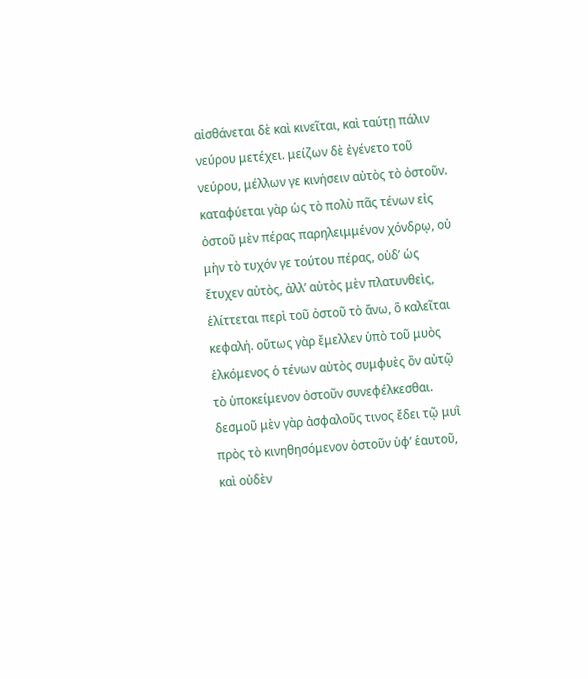αἰσθάνεται δὲ καὶ κινεῖται, καὶ ταύτῃ πάλιν νεύρου μετέχει. μείζων δὲ ἐγένετο τοῦ νεύρου, μέλλων γε κινήσειν αὐτὸς τὸ ὀστοῦν. καταφύεται γὰρ ὡς τὸ πολὺ πᾶς τένων εἰς ὀστοῦ μὲν πέρας παρηλειμμένον χόνδρῳ, οὐ μὴν τὸ τυχόν γε τούτου πέρας, οὐδ’ ὡς ἔτυχεν αὐτὸς, ἀλλ’ αὐτὸς μὲν πλατυνθεὶς, ἑλίττεται περὶ τοῦ ὀστοῦ τὸ ἄνω, ὃ καλεῖται κεφαλή. οὕτως γὰρ ἔμελλεν ὑπὸ τοῦ μυὸς ἑλκόμενος ὁ τένων αὐτὸς συμφυὲς ὂν αὐτῷ τὸ ὑποκείμενον ὀστοῦν συνεφέλκεσθαι. δεσμοῦ μὲν γὰρ ἀσφαλοῦς τινος ἔδει τῷ μυῒ πρὸς τὸ κινηθησόμενον ὀστοῦν ὑφ’ ἑαυτοῦ, καὶ οὐδὲν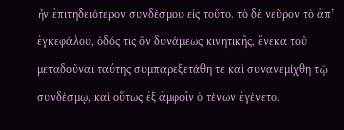ἦν ἐπιτηδειότερον συνδέσμου εἰς τοῦτο. τὸ δὲ νεῦρον τὸ ἀπ’ ἐγκεφάλου, ὁδός τις ὂν δυνάμεως κινητικῆς, ἕνεκα τοῦ μεταδοῦναι ταύτης συμπαρεξετάθη τε καὶ συνανεμίχθη τῷ συνδέσμῳ, καὶ οὕτως ἐξ ἀμφοῖν ὁ τένων ἐγένετο.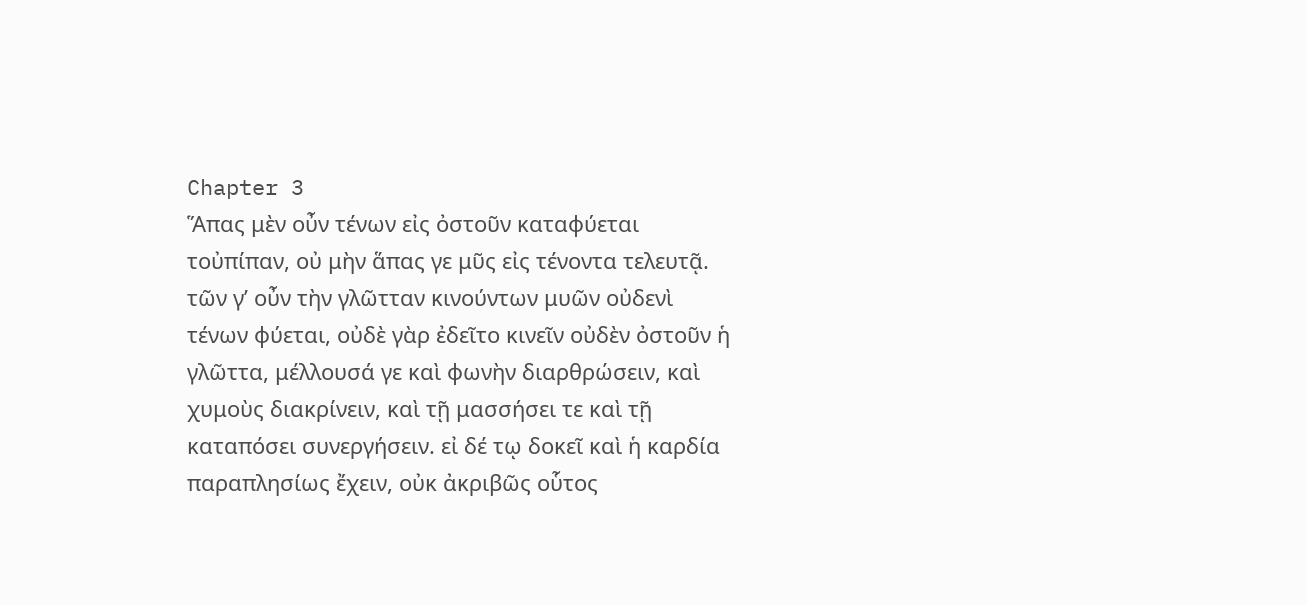Chapter 3
Ἅπας μὲν οὖν τένων εἰς ὀστοῦν καταφύεται τοὐπίπαν, οὐ μὴν ἅπας γε μῦς εἰς τένοντα τελευτᾷ. τῶν γ’ οὖν τὴν γλῶτταν κινούντων μυῶν οὐδενὶ τένων φύεται, οὐδὲ γὰρ ἐδεῖτο κινεῖν οὐδὲν ὀστοῦν ἡ γλῶττα, μέλλουσά γε καὶ φωνὴν διαρθρώσειν, καὶ χυμοὺς διακρίνειν, καὶ τῇ μασσήσει τε καὶ τῇ καταπόσει συνεργήσειν. εἰ δέ τῳ δοκεῖ καὶ ἡ καρδία παραπλησίως ἔχειν, οὐκ ἀκριβῶς οὗτος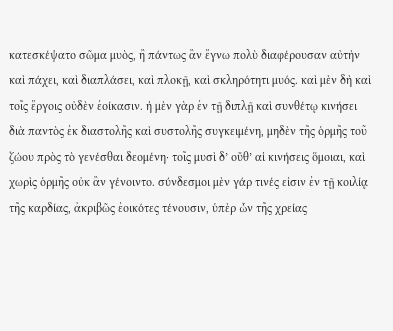κατεσκέψατο σῶμα μυὸς, ἢ πάντως ἂν ἔγνω πολὺ διαφέρουσαν αὐτὴν καὶ πάχει, καὶ διαπλάσει, καὶ πλοκῇ, καὶ σκληρότητι μυός. καὶ μὲν δὴ καὶ τοῖς ἔργοις οὐδὲν ἐοίκασιν. ἡ μὲν γὰρ ἐν τῇ διπλῇ καὶ συνθέτῳ κινήσει διὰ παντὸς ἐκ διαστολῆς καὶ συστολῆς συγκειμένη, μηδὲν τῆς ὁρμῆς τοῦ ζώου πρὸς τὸ γενέσθαι δεομένη· τοῖς μυσὶ δ’ οὔθ’ αἱ κινήσεις ὅμοιαι, καὶ χωρὶς ὁρμῆς οὐκ ἂν γένοιντο. σύνδεσμοι μὲν γάρ τινές εἰσιν ἐν τῇ κοιλίᾳ τῆς καρδίας, ἀκριβῶς ἐοικότες τένουσιν, ὑπὲρ ὧν τῆς χρείας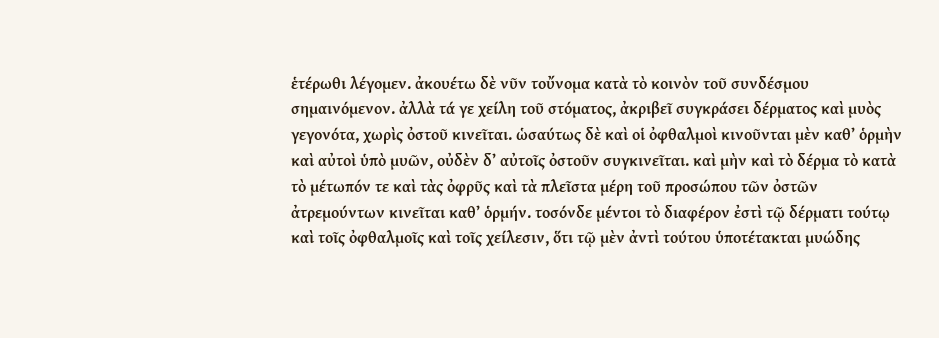ἑτέρωθι λέγομεν. ἀκουέτω δὲ νῦν τοὔνομα κατὰ τὸ κοινὸν τοῦ συνδέσμου σημαινόμενον. ἀλλὰ τά γε χείλη τοῦ στόματος, ἀκριβεῖ συγκράσει δέρματος καὶ μυὸς γεγονότα, χωρὶς ὀστοῦ κινεῖται. ὡσαύτως δὲ καὶ οἱ ὀφθαλμοὶ κινοῦνται μὲν καθ’ ὁρμὴν καὶ αὐτοὶ ὑπὸ μυῶν, οὐδὲν δ’ αὐτοῖς ὀστοῦν συγκινεῖται. καὶ μὴν καὶ τὸ δέρμα τὸ κατὰ τὸ μέτωπόν τε καὶ τὰς ὀφρῦς καὶ τὰ πλεῖστα μέρη τοῦ προσώπου τῶν ὀστῶν ἀτρεμούντων κινεῖται καθ’ ὁρμήν. τοσόνδε μέντοι τὸ διαφέρον ἐστὶ τῷ δέρματι τούτῳ καὶ τοῖς ὀφθαλμοῖς καὶ τοῖς χείλεσιν, ὅτι τῷ μὲν ἀντὶ τούτου ὑποτέτακται μυώδης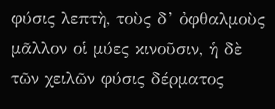φύσις λεπτὴ, τοὺς δ’ ὀφθαλμοὺς μᾶλλον οἱ μύες κινοῦσιν, ἡ δὲ τῶν χειλῶν φύσις δέρματος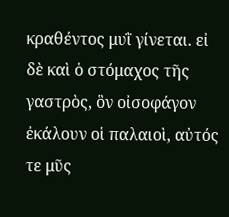κραθέντος μυῒ γίνεται. εἰ δὲ καὶ ὁ στόμαχος τῆς γαστρὸς, ὃν οἰσοφάγον ἐκάλουν οἱ παλαιοὶ, αὐτός τε μῦς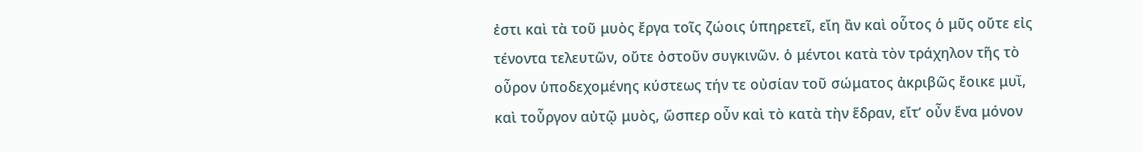ἐστι καὶ τὰ τοῦ μυὸς ἔργα τοῖς ζώοις ὑπηρετεῖ, εἴη ἂν καὶ οὗτος ὁ μῦς οὔτε εἰς τένοντα τελευτῶν, οὔτε ὀστοῦν συγκινῶν. ὁ μέντοι κατὰ τὸν τράχηλον τῆς τὸ οὖρον ὑποδεχομένης κύστεως τήν τε οὐσίαν τοῦ σώματος ἀκριβῶς ἔοικε μυῒ, καὶ τοὖργον αὐτῷ μυὸς, ὥσπερ οὖν καὶ τὸ κατὰ τὴν ἕδραν, εἴτ’ οὖν ἕνα μόνον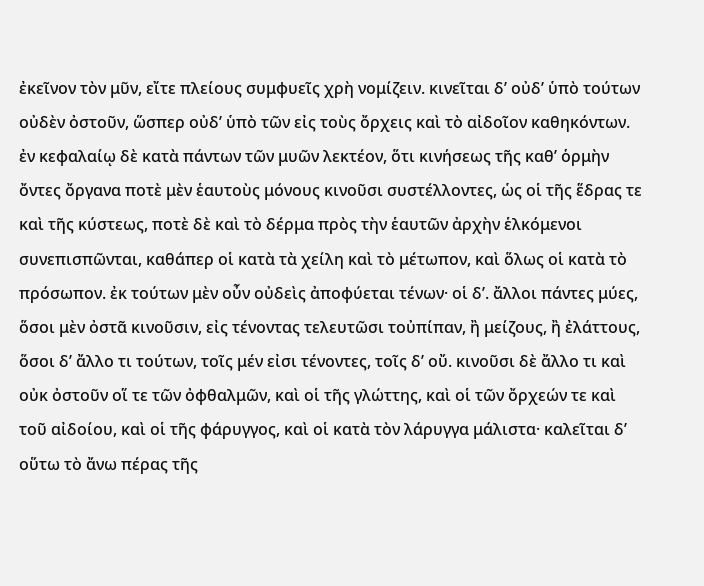ἐκεῖνον τὸν μῦν, εἴτε πλείους συμφυεῖς χρὴ νομίζειν. κινεῖται δ’ οὐδ’ ὑπὸ τούτων οὐδὲν ὀστοῦν, ὥσπερ οὐδ’ ὑπὸ τῶν εἰς τοὺς ὄρχεις καὶ τὸ αἰδοῖον καθηκόντων. ἐν κεφαλαίῳ δὲ κατὰ πάντων τῶν μυῶν λεκτέον, ὅτι κινήσεως τῆς καθ’ ὁρμὴν ὄντες ὄργανα ποτὲ μὲν ἑαυτοὺς μόνους κινοῦσι συστέλλοντες, ὡς οἱ τῆς ἕδρας τε καὶ τῆς κύστεως, ποτὲ δὲ καὶ τὸ δέρμα πρὸς τὴν ἑαυτῶν ἀρχὴν ἑλκόμενοι συνεπισπῶνται, καθάπερ οἱ κατὰ τὰ χείλη καὶ τὸ μέτωπον, καὶ ὅλως οἱ κατὰ τὸ πρόσωπον. ἐκ τούτων μὲν οὖν οὐδεὶς ἀποφύεται τένων· οἱ δ’. ἄλλοι πάντες μύες, ὅσοι μὲν ὀστᾶ κινοῦσιν, εἰς τένοντας τελευτῶσι τοὐπίπαν, ἢ μείζους, ἢ ἐλάττους, ὅσοι δ’ ἄλλο τι τούτων, τοῖς μέν εἰσι τένοντες, τοῖς δ’ οὔ. κινοῦσι δὲ ἄλλο τι καὶ οὐκ ὀστοῦν οἵ τε τῶν ὀφθαλμῶν, καὶ οἱ τῆς γλώττης, καὶ οἱ τῶν ὄρχεών τε καὶ τοῦ αἰδοίου, καὶ οἱ τῆς φάρυγγος, καὶ οἱ κατὰ τὸν λάρυγγα μάλιστα· καλεῖται δ’ οὕτω τὸ ἄνω πέρας τῆς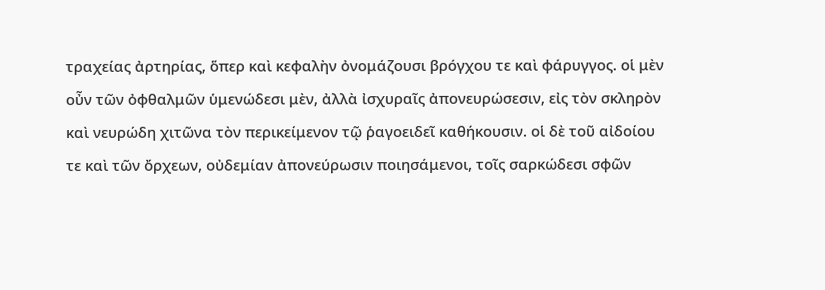τραχείας ἀρτηρίας, ὅπερ καὶ κεφαλὴν ὀνομάζουσι βρόγχου τε καὶ φάρυγγος. οἱ μὲν οὖν τῶν ὀφθαλμῶν ὑμενώδεσι μὲν, ἀλλὰ ἰσχυραῖς ἀπονευρώσεσιν, εἰς τὸν σκληρὸν καὶ νευρώδη χιτῶνα τὸν περικείμενον τῷ ῥαγοειδεῖ καθήκουσιν. οἱ δὲ τοῦ αἰδοίου τε καὶ τῶν ὄρχεων, οὐδεμίαν ἀπονεύρωσιν ποιησάμενοι, τοῖς σαρκώδεσι σφῶν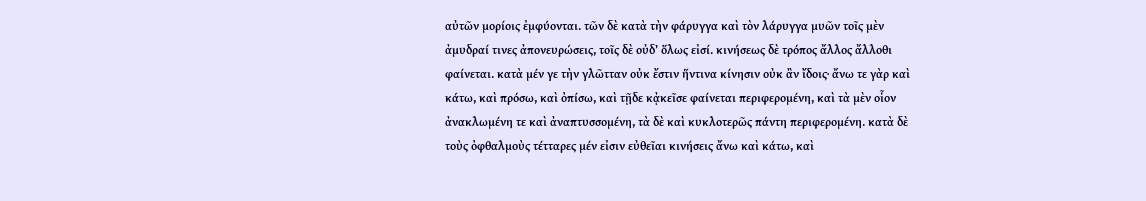αὐτῶν μορίοις ἐμφύονται. τῶν δὲ κατὰ τὴν φάρυγγα καὶ τὸν λάρυγγα μυῶν τοῖς μὲν ἀμυδραί τινες ἀπονευρώσεις, τοῖς δὲ οὐδ’ ὅλως εἰσί. κινήσεως δὲ τρόπος ἄλλος ἄλλοθι φαίνεται. κατὰ μέν γε τὴν γλῶτταν οὐκ ἔστιν ἥντινα κίνησιν οὐκ ἂν ἴδοις· ἄνω τε γὰρ καὶ κάτω, καὶ πρόσω, καὶ ὀπίσω, καὶ τῇδε κᾀκεῖσε φαίνεται περιφερομένη, καὶ τὰ μὲν οἷον ἀνακλωμένη τε καὶ ἀναπτυσσομένη, τὰ δὲ καὶ κυκλοτερῶς πάντη περιφερομένη. κατὰ δὲ τοὺς ὀφθαλμοὺς τέτταρες μέν εἰσιν εὐθεῖαι κινήσεις ἄνω καὶ κάτω, καὶ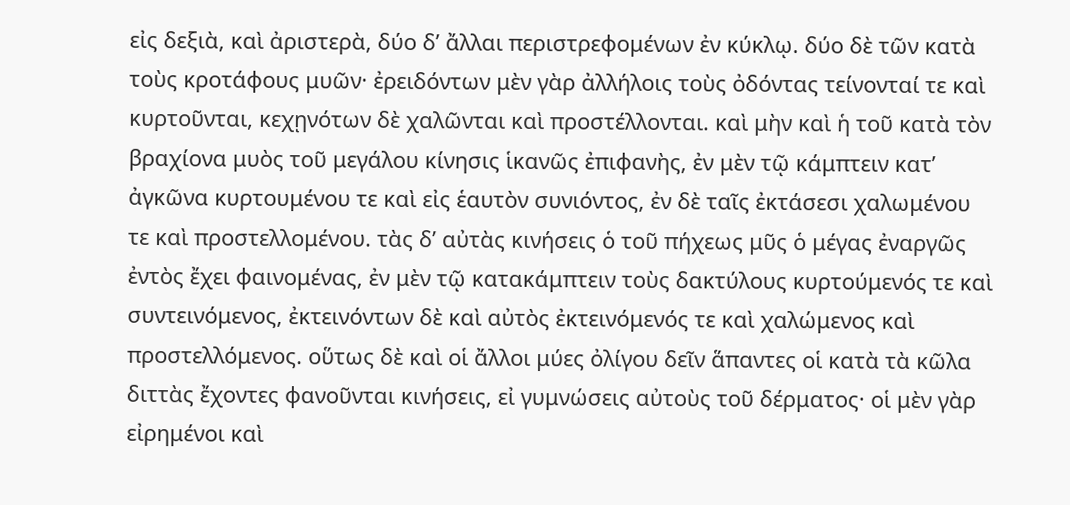εἰς δεξιὰ, καὶ ἀριστερὰ, δύο δ’ ἄλλαι περιστρεφομένων ἐν κύκλῳ. δύο δὲ τῶν κατὰ τοὺς κροτάφους μυῶν· ἐρειδόντων μὲν γὰρ ἀλλήλοις τοὺς ὀδόντας τείνονταί τε καὶ κυρτοῦνται, κεχῃνότων δὲ χαλῶνται καὶ προστέλλονται. καὶ μὴν καὶ ἡ τοῦ κατὰ τὸν βραχίονα μυὸς τοῦ μεγάλου κίνησις ἱκανῶς ἐπιφανὴς, ἐν μὲν τῷ κάμπτειν κατ’ ἀγκῶνα κυρτουμένου τε καὶ εἰς ἑαυτὸν συνιόντος, ἐν δὲ ταῖς ἐκτάσεσι χαλωμένου τε καὶ προστελλομένου. τὰς δ’ αὐτὰς κινήσεις ὁ τοῦ πήχεως μῦς ὁ μέγας ἐναργῶς ἐντὸς ἔχει φαινομένας, ἐν μὲν τῷ κατακάμπτειν τοὺς δακτύλους κυρτούμενός τε καὶ συντεινόμενος, ἐκτεινόντων δὲ καὶ αὐτὸς ἐκτεινόμενός τε καὶ χαλώμενος καὶ προστελλόμενος. οὕτως δὲ καὶ οἱ ἄλλοι μύες ὀλίγου δεῖν ἅπαντες οἱ κατὰ τὰ κῶλα διττὰς ἔχοντες φανοῦνται κινήσεις, εἰ γυμνώσεις αὐτοὺς τοῦ δέρματος· οἱ μὲν γὰρ εἰρημένοι καὶ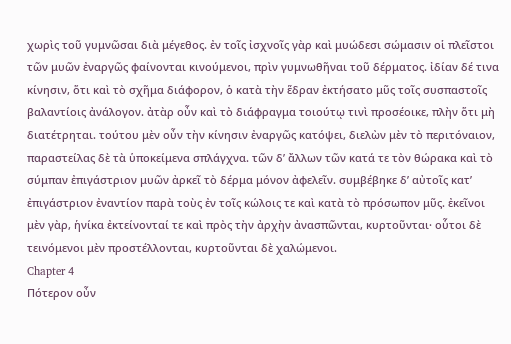χωρὶς τοῦ γυμνῶσαι διὰ μέγεθος. ἐν τοῖς ἰσχνοῖς γὰρ καὶ μυώδεσι σώμασιν οἱ πλεῖστοι τῶν μυῶν ἐναργῶς φαίνονται κινούμενοι, πρὶν γυμνωθῆναι τοῦ δέρματος. ἰδίαν δέ τινα κίνησιν, ὅτι καὶ τὸ σχῆμα διάφορον, ὁ κατὰ τὴν ἕδραν ἐκτήσατο μῦς τοῖς συσπαστοῖς βαλαντίοις ἀνάλογον. ἀτὰρ οὖν καὶ τὸ διάφραγμα τοιούτῳ τινὶ προσέοικε, πλὴν ὅτι μὴ διατέτρηται. τούτου μὲν οὖν τὴν κίνησιν ἐναργῶς κατόψει, διελὼν μὲν τὸ περιτόναιον, παραστείλας δὲ τὰ ὑποκείμενα σπλάγχνα. τῶν δ’ ἄλλων τῶν κατά τε τὸν θώρακα καὶ τὸ σύμπαν ἐπιγάστριον μυῶν ἀρκεῖ τὸ δέρμα μόνον ἀφελεῖν. συμβέβηκε δ’ αὐτοῖς κατ’ ἐπιγάστριον ἐναντίον παρὰ τοὺς ἐν τοῖς κώλοις τε καὶ κατὰ τὸ πρόσωπον μῦς. ἐκεῖνοι μὲν γὰρ, ἡνίκα ἐκτείνονταί τε καὶ πρὸς τὴν ἀρχὴν ἀνασπῶνται, κυρτοῦνται· οὗτοι δὲ τεινόμενοι μὲν προστέλλονται, κυρτοῦνται δὲ χαλώμενοι.
Chapter 4
Πότερον οὖν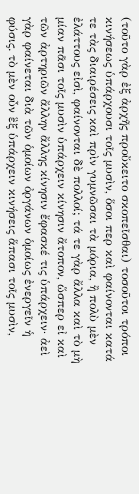(τοῦτο γὰρ ἐξ ἀρχῆς προὔκειτο σκοπεῖσθαι) τοσοῦτοι τρόποι κινήσεως ὑπάρχουσι τοῖς μυσὶν, ὅσοι περ καὶ φαίνονται κατά τε τὰς διαιρέσεις καὶ πρὶν γυμνῶσαι τὰ μόρια, ἢ πολὺ μὲν ἐλάττους εἰσὶ, φαίνονται δὲ πολλοί; τά τε γὰρ ἄλλα καὶ τὸ μὴ μίαν πᾶσι τοῖς μυσὶν ὑπάρχειν κίνησιν ἄτοπον, ὥσπερ εἰ καὶ τῶν ἀρτηριῶν ἄλλην ἄλλης κίνησιν ἔφασκέ τις ὑπάρχειν· ἀεὶ γὰρ φαίνεται διὰ τῶν ὁμοίων ὀργάνων ὁμοίως ἐνεργεῖν ἡ φύσις. τὸ μὲν οὖν ἓξ ὑπάρχειν κινήσεις ἅπασι τοῖς μυσὶν,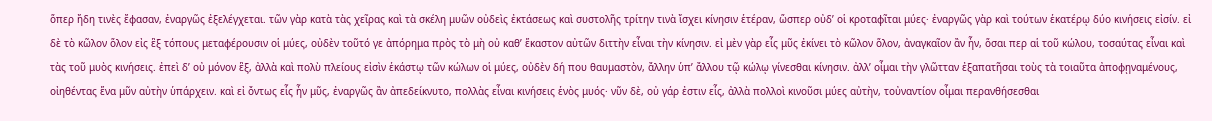ὅπερ ἤδη τινὲς ἔφασαν, ἐναργῶς ἐξελέγχεται. τῶν γὰρ κατὰ τὰς χεῖρας καὶ τὰ σκέλη μυῶν οὐδεὶς ἐκτάσεως καὶ συστολῆς τρίτην τινὰ ἴσχει κίνησιν ἑτέραν, ὥσπερ οὐδ’ οἱ κροταφῖται μύες· ἐναργῶς γὰρ καὶ τούτων ἑκατέρῳ δύο κινήσεις εἰσίν. εἰ δὲ τὸ κῶλον ὅλον εἰς ἓξ τόπους μεταφέρουσιν οἱ μύες, οὐδὲν τοῦτό γε ἀπόρημα πρὸς τὸ μὴ οὐ καθ’ ἕκαστον αὐτῶν διττὴν εἶναι τὴν κίνησιν. εἰ μὲν γὰρ εἷς μῦς ἐκίνει τὸ κῶλον ὅλον, ἀναγκαῖον ἂν ἦν, ὅσαι περ αἱ τοῦ κώλου, τοσαύτας εἶναι καὶ τὰς τοῦ μυὸς κινήσεις. ἐπεὶ δ’ οὐ μόνον ἓξ, ἀλλὰ καὶ πολὺ πλείους εἰσὶν ἑκάστῳ τῶν κώλων οἱ μύες, οὐδὲν δή που θαυμαστὸν, ἄλλην ὑπ’ ἄλλου τῷ κώλῳ γίνεσθαι κίνησιν. ἀλλ’ οἶμαι τὴν γλῶτταν ἐξαπατῆσαι τοὺς τὰ τοιαῦτα ἀποφῃναμένους, οἰηθέντας ἕνα μῦν αὐτὴν ὑπάρχειν. καὶ εἰ ὄντως εἷς ἦν μῦς, ἐναργῶς ἂν ἀπεδείκνυτο, πολλὰς εἶναι κινήσεις ἑνὸς μυός· νῦν δὲ, οὐ γάρ ἐστιν εἷς, ἀλλὰ πολλοὶ κινοῦσι μύες αὐτὴν, τοὐναντίον οἶμαι περανθήσεσθαι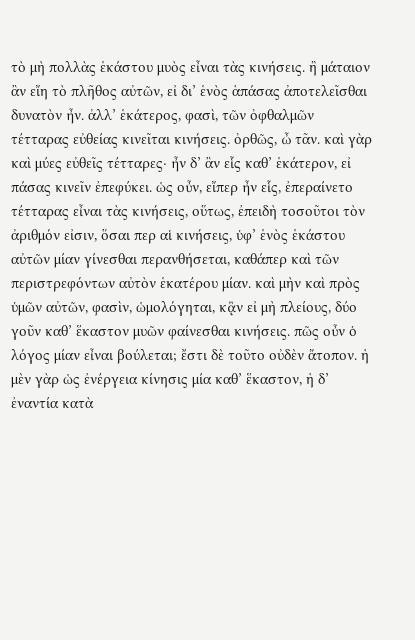τὸ μὴ πολλὰς ἑκάστου μυὸς εἶναι τὰς κινήσεις. ἢ μάταιον ἂν εἴη τὸ πλῆθος αὐτῶν, εἰ δι’ ἑνὸς ἁπάσας ἀποτελεῖσθαι δυνατὸν ἦν. ἀλλ’ ἑκάτερος, φασὶ, τῶν ὀφθαλμῶν τέτταρας εὐθείας κινεῖται κινήσεις. ὀρθῶς, ὦ τᾶν. καὶ γὰρ καὶ μύες εὐθεῖς τέτταρες· ἦν δ’ ἂν εἷς καθ’ ἑκάτερον, εἰ πάσας κινεῖν ἐπεφύκει. ὡς οὖν, εἴπερ ἦν εἷς, ἐπεραίνετο τέτταρας εἶναι τὰς κινήσεις, οὕτως, ἐπειδὴ τοσοῦτοι τὸν ἀριθμόν εἰσιν, ὅσαι περ αἱ κινήσεις, ὑφ’ ἑνὸς ἑκάστου αὐτῶν μίαν γίνεσθαι περανθήσεται, καθάπερ καὶ τῶν περιστρεφόντων αὐτὸν ἑκατέρου μίαν. καὶ μὴν καὶ πρὸς ὑμῶν αὐτῶν, φασὶν, ὡμολόγηται, κᾂν εἰ μὴ πλείους, δύο γοῦν καθ’ ἕκαστον μυῶν φαίνεσθαι κινήσεις. πῶς οὖν ὁ λόγος μίαν εἶναι βούλεται; ἔστι δὲ τοῦτο οὐδὲν ἄτοπον. ἡ μὲν γὰρ ὡς ἐνέργεια κίνησις μία καθ’ ἕκαστον, ἡ δ’ ἐναντία κατὰ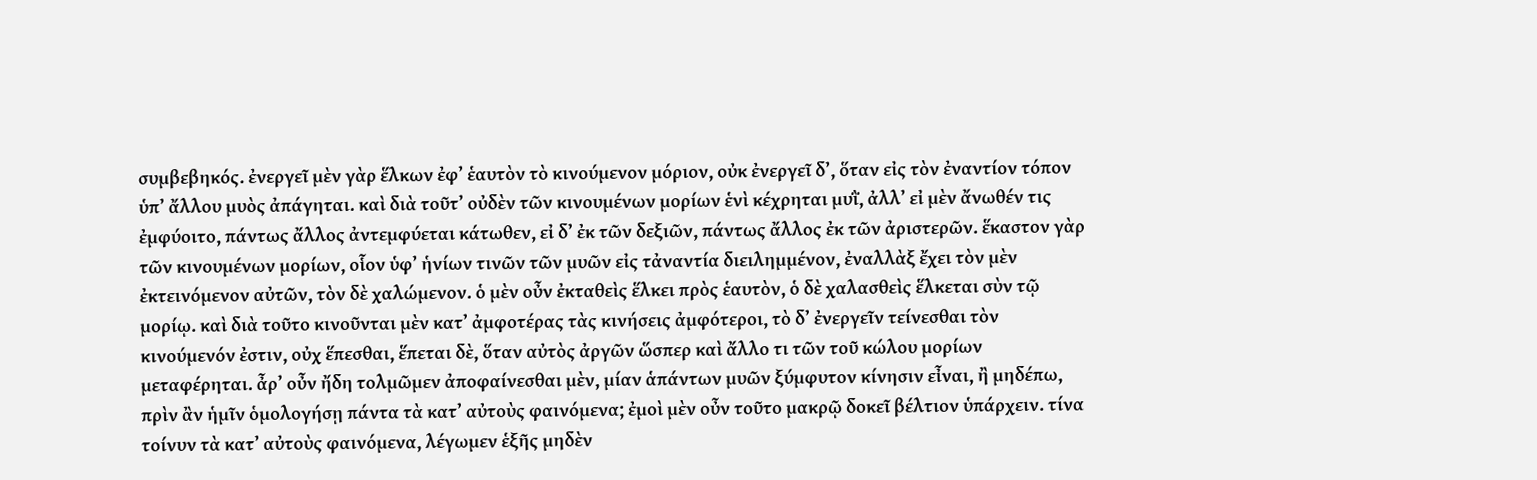συμβεβηκός. ἐνεργεῖ μὲν γὰρ ἕλκων ἐφ’ ἑαυτὸν τὸ κινούμενον μόριον, οὐκ ἐνεργεῖ δ’, ὅταν εἰς τὸν ἐναντίον τόπον ὑπ’ ἄλλου μυὸς ἀπάγηται. καὶ διὰ τοῦτ’ οὐδὲν τῶν κινουμένων μορίων ἑνὶ κέχρηται μυῒ, ἀλλ’ εἰ μὲν ἄνωθέν τις ἐμφύοιτο, πάντως ἄλλος ἀντεμφύεται κάτωθεν, εἰ δ’ ἐκ τῶν δεξιῶν, πάντως ἄλλος ἐκ τῶν ἀριστερῶν. ἕκαστον γὰρ τῶν κινουμένων μορίων, οἷον ὑφ’ ἡνίων τινῶν τῶν μυῶν εἰς τἀναντία διειλημμένον, ἐναλλὰξ ἔχει τὸν μὲν ἐκτεινόμενον αὐτῶν, τὸν δὲ χαλώμενον. ὁ μὲν οὖν ἐκταθεὶς ἕλκει πρὸς ἑαυτὸν, ὁ δὲ χαλασθεὶς ἕλκεται σὺν τῷ μορίῳ. καὶ διὰ τοῦτο κινοῦνται μὲν κατ’ ἀμφοτέρας τὰς κινήσεις ἀμφότεροι, τὸ δ’ ἐνεργεῖν τείνεσθαι τὸν κινούμενόν ἐστιν, οὐχ ἕπεσθαι, ἕπεται δὲ, ὅταν αὐτὸς ἀργῶν ὥσπερ καὶ ἄλλο τι τῶν τοῦ κώλου μορίων μεταφέρηται. ἆρ’ οὖν ἤδη τολμῶμεν ἀποφαίνεσθαι μὲν, μίαν ἁπάντων μυῶν ξύμφυτον κίνησιν εἶναι, ἢ μηδέπω, πρὶν ἂν ἡμῖν ὁμολογήσῃ πάντα τὰ κατ’ αὐτοὺς φαινόμενα; ἐμοὶ μὲν οὖν τοῦτο μακρῷ δοκεῖ βέλτιον ὑπάρχειν. τίνα τοίνυν τὰ κατ’ αὐτοὺς φαινόμενα, λέγωμεν ἑξῆς μηδὲν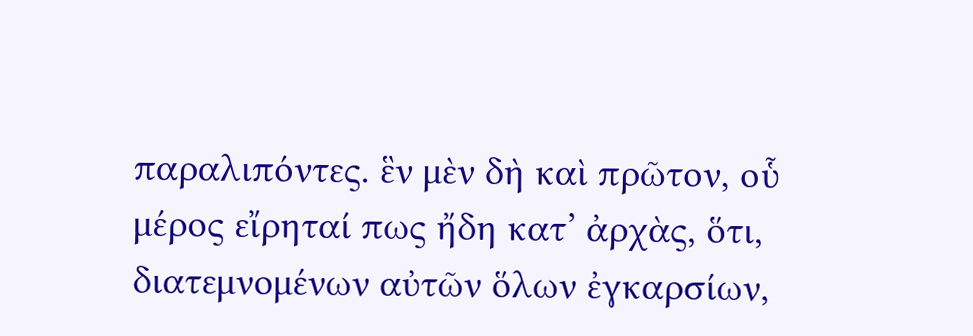παραλιπόντες. ἓν μὲν δὴ καὶ πρῶτον, οὗ μέρος εἴρηταί πως ἤδη κατ’ ἀρχὰς, ὅτι, διατεμνομένων αὐτῶν ὅλων ἐγκαρσίων,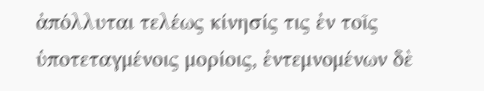ἀπόλλυται τελέως κίνησίς τις ἐν τοῖς ὑποτεταγμένοις μορίοις, ἐντεμνομένων δὲ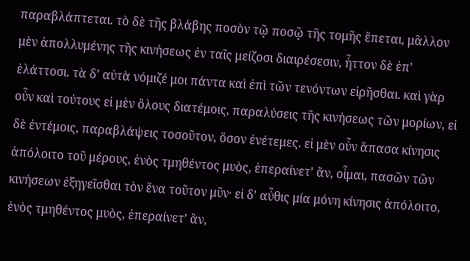παραβλάπτεται. τὸ δὲ τῆς βλάβης ποσὸν τῷ ποσῷ τῆς τομῆς ἕπεται, μᾶλλον μὲν ἀπολλυμένης τῆς κινήσεως ἐν ταῖς μείζοσι διαιρέσεσιν, ἧττον δὲ ἐπ’ ἐλάττοσι. τὰ δ’ αὐτὰ νόμιζέ μοι πάντα καὶ ἐπὶ τῶν τενόντων εἰρῆσθαι. καὶ γὰρ οὖν καὶ τούτους εἰ μὲν ὅλους διατέμοις, παραλύσεις τῆς κινήσεως τῶν μορίων, εἰ δὲ ἐντέμοις, παραβλάψεις τοσοῦτον, ὅσον ἐνέτεμες. εἰ μὲν οὖν ἅπασα κίνησις ἀπόλοιτο τοῦ μέρους, ἑνὸς τμηθέντος μυὸς, ἐπεραίνετ’ ἂν, οἶμαι, πασῶν τῶν κινήσεων ἐξηγεῖσθαι τὸν ἕνα τοῦτον μῦν· εἰ δ’ αὖθις μία μόνη κίνησις ἀπόλοιτο, ἑνὸς τμηθέντος μυὸς, ἐπεραίνετ’ ἂν,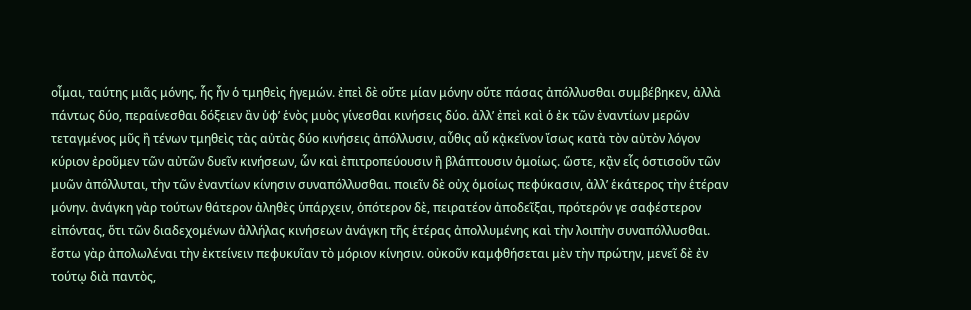οἶμαι, ταύτης μιᾶς μόνης, ἧς ἦν ὁ τμηθεὶς ἡγεμών. ἐπεὶ δὲ οὔτε μίαν μόνην οὔτε πάσας ἀπόλλυσθαι συμβέβηκεν, ἀλλὰ πάντως δύο, περαίνεσθαι δόξειεν ἂν ὑφ’ ἑνὸς μυὸς γίνεσθαι κινήσεις δύο. ἀλλ’ ἐπεὶ καὶ ὁ ἐκ τῶν ἐναντίων μερῶν τεταγμένος μῦς ἢ τένων τμηθεὶς τὰς αὐτὰς δύο κινήσεις ἀπόλλυσιν, αὖθις αὖ κᾀκεῖνον ἴσως κατὰ τὸν αὐτὸν λόγον κύριον ἐροῦμεν τῶν αὐτῶν δυεῖν κινήσεων, ὧν καὶ ἐπιτροπεύουσιν ἢ βλάπτουσιν ὁμοίως. ὥστε, κᾂν εἷς ὁστισοῦν τῶν μυῶν ἀπόλλυται, τὴν τῶν ἐναντίων κίνησιν συναπόλλυσθαι. ποιεῖν δὲ οὐχ ὁμοίως πεφύκασιν, ἀλλ’ ἑκάτερος τὴν ἑτέραν μόνην. ἀνάγκη γὰρ τούτων θάτερον ἀληθὲς ὑπάρχειν, ὁπότερον δὲ, πειρατέον ἀποδεῖξαι, πρότερόν γε σαφέστερον εἰπόντας, ὅτι τῶν διαδεχομένων ἀλλήλας κινήσεων ἀνάγκη τῆς ἑτέρας ἀπολλυμένης καὶ τὴν λοιπὴν συναπόλλυσθαι. ἔστω γὰρ ἀπολωλέναι τὴν ἐκτείνειν πεφυκυῖαν τὸ μόριον κίνησιν. οὐκοῦν καμφθήσεται μὲν τὴν πρώτην, μενεῖ δὲ ἐν τούτῳ διὰ παντὸς,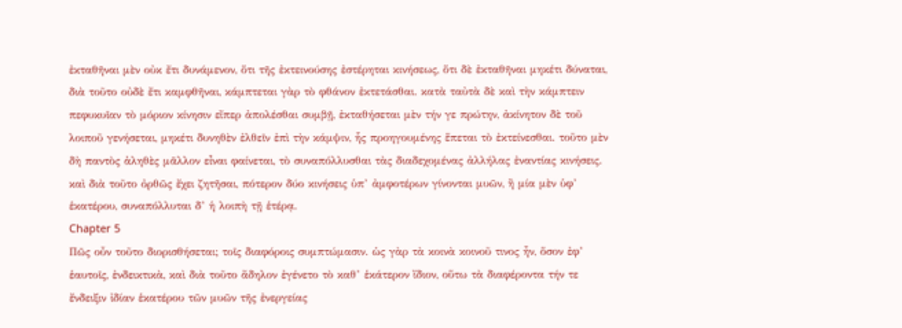ἐκταθῆναι μὲν οὐκ ἔτι δυνάμενον, ὅτι τῆς ἐκτεινούσης ἐστέρηται κινήσεως, ὅτι δὲ ἐκταθῆναι μηκέτι δύναται, διὰ τοῦτο οὐδὲ ἔτι καμφθῆναι, κάμπτεται γὰρ τὸ φθάνον ἐκτετάσθαι. κατὰ ταὐτὰ δὲ καὶ τὴν κάμπτειν πεφυκυῖαν τὸ μόριον κίνησιν εἴπερ ἀπολέσθαι συμβῇ, ἐκταθήσεται μὲν τήν γε πρώτην, ἀκίνητον δὲ τοῦ λοιποῦ γενήσεται, μηκέτι δυνηθὲν ἐλθεῖν ἐπὶ τὴν κάμψιν, ἧς προηγουμένης ἕπεται τὸ ἐκτείνεσθαι. τοῦτο μὲν δὴ παντὸς ἀληθὲς μᾶλλον εἶναι φαίνεται, τὸ συναπόλλυσθαι τὰς διαδεχομένας ἀλλήλας ἐναντίας κινήσεις. καὶ διὰ τοῦτο ὀρθῶς ἔχει ζητῆσαι, πότερον δύο κινήσεις ὑπ’ ἀμφοτέρων γίνονται μυῶν, ἢ μία μὲν ὑφ’ ἑκατέρου, συναπόλλυται δ’ ἡ λοιπὴ τῇ ἑτέρᾳ.
Chapter 5
Πῶς οὖν τοῦτο διορισθήσεται; τοῖς διαφόροις συμπτώμασιν. ὡς γὰρ τὰ κοινὰ κοινοῦ τινος ἦν, ὅσον ἐφ’ ἑαυτοῖς, ἐνδεικτικὰ, καὶ διὰ τοῦτο ἄδηλον ἐγένετο τὸ καθ’ ἑκάτερον ἴδιον, οὕτω τὰ διαφέροντα τήν τε ἔνδειξιν ἰδίαν ἑκατέρου τῶν μυῶν τῆς ἐνεργείας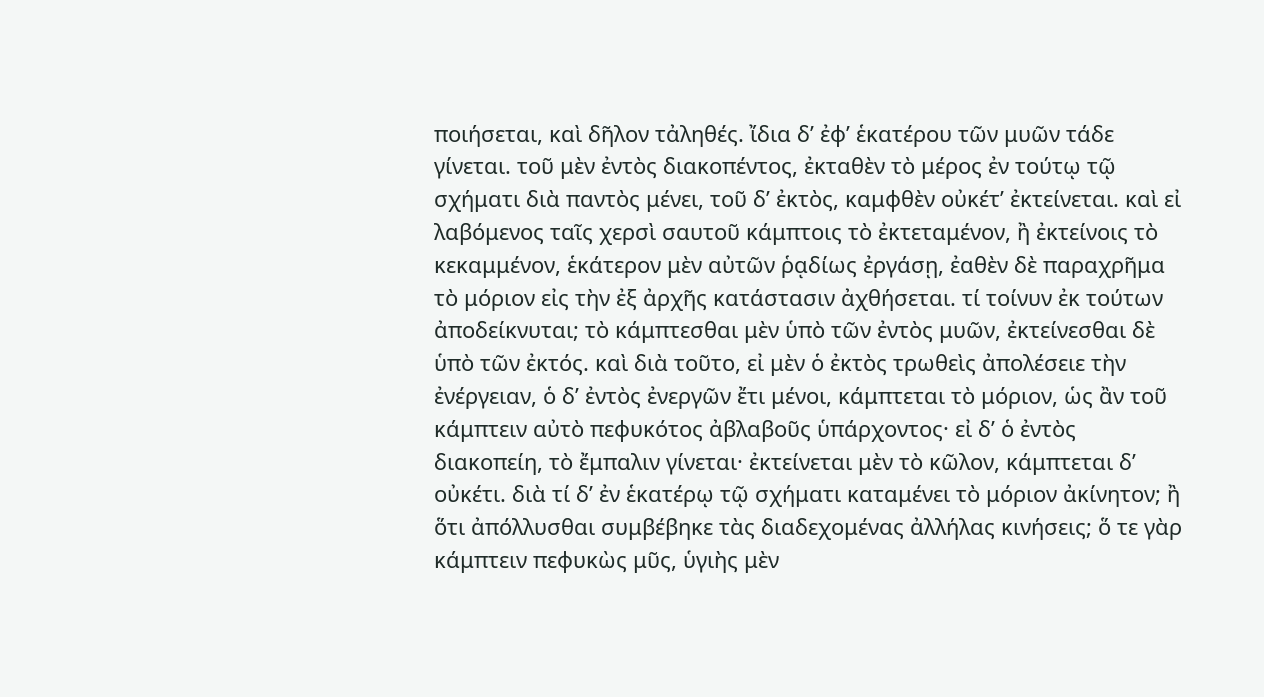ποιήσεται, καὶ δῆλον τἀληθές. ἴδια δ’ ἐφ’ ἑκατέρου τῶν μυῶν τάδε γίνεται. τοῦ μὲν ἐντὸς διακοπέντος, ἐκταθὲν τὸ μέρος ἐν τούτῳ τῷ σχήματι διὰ παντὸς μένει, τοῦ δ’ ἐκτὸς, καμφθὲν οὐκέτ’ ἐκτείνεται. καὶ εἰ λαβόμενος ταῖς χερσὶ σαυτοῦ κάμπτοις τὸ ἐκτεταμένον, ἢ ἐκτείνοις τὸ κεκαμμένον, ἑκάτερον μὲν αὐτῶν ῥᾳδίως ἐργάσῃ, ἐαθὲν δὲ παραχρῆμα τὸ μόριον εἰς τὴν ἐξ ἀρχῆς κατάστασιν ἀχθήσεται. τί τοίνυν ἐκ τούτων ἀποδείκνυται; τὸ κάμπτεσθαι μὲν ὑπὸ τῶν ἐντὸς μυῶν, ἐκτείνεσθαι δὲ ὑπὸ τῶν ἐκτός. καὶ διὰ τοῦτο, εἰ μὲν ὁ ἐκτὸς τρωθεὶς ἀπολέσειε τὴν ἐνέργειαν, ὁ δ’ ἐντὸς ἐνεργῶν ἔτι μένοι, κάμπτεται τὸ μόριον, ὡς ἂν τοῦ κάμπτειν αὐτὸ πεφυκότος ἀβλαβοῦς ὑπάρχοντος· εἰ δ’ ὁ ἐντὸς διακοπείη, τὸ ἔμπαλιν γίνεται· ἐκτείνεται μὲν τὸ κῶλον, κάμπτεται δ’ οὐκέτι. διὰ τί δ’ ἐν ἑκατέρῳ τῷ σχήματι καταμένει τὸ μόριον ἀκίνητον; ἢ ὅτι ἀπόλλυσθαι συμβέβηκε τὰς διαδεχομένας ἀλλήλας κινήσεις; ὅ τε γὰρ κάμπτειν πεφυκὼς μῦς, ὑγιὴς μὲν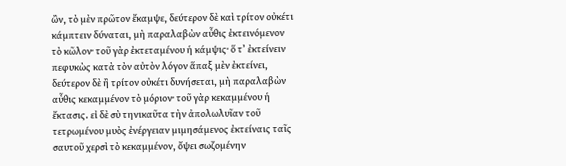ὢν, τὸ μὲν πρῶτον ἔκαμψε, δεύτερον δὲ καὶ τρίτον οὐκέτι κάμπτειν δύναται, μὴ παραλαβὼν αὖθις ἐκτεινόμενον τὸ κῶλον· τοῦ γὰρ ἐκτεταμένου ἡ κάμψις· ὅ τ’ ἐκτείνειν πεφυκὼς κατὰ τὸν αὐτὸν λόγον ἅπαξ μὲν ἐκτείνει, δεύτερον δὲ ἢ τρίτον οὐκέτι δυνήσεται, μὴ παραλαβὼν αὖθις κεκαμμένον τὸ μόριον· τοῦ γὰρ κεκαμμένου ἡ ἔκτασις. εἰ δὲ σὺ τηνικαῦτα τὴν ἀπολωλυῖαν τοῦ τετρωμένου μυὸς ἐνέργειαν μιμησάμενος ἐκτείναις ταῖς σαυτοῦ χερσὶ τὸ κεκαμμένον, ὄψει σωζομένην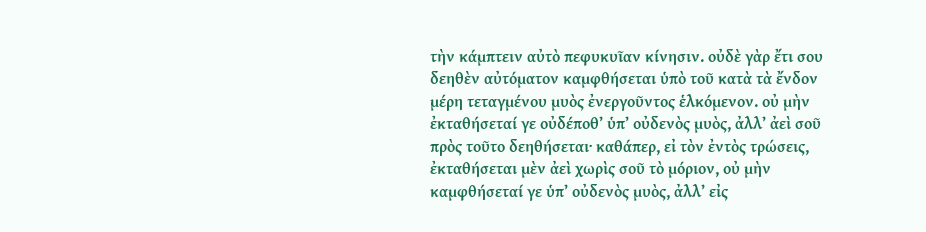τὴν κάμπτειν αὐτὸ πεφυκυῖαν κίνησιν. οὐδὲ γὰρ ἔτι σου δεηθὲν αὐτόματον καμφθήσεται ὑπὸ τοῦ κατὰ τὰ ἔνδον μέρη τεταγμένου μυὸς ἐνεργοῦντος ἑλκόμενον. οὐ μὴν ἐκταθήσεταί γε οὐδέποθ’ ὑπ’ οὐδενὸς μυὸς, ἀλλ’ ἀεὶ σοῦ πρὸς τοῦτο δεηθήσεται· καθάπερ, εἰ τὸν ἐντὸς τρώσεις, ἐκταθήσεται μὲν ἀεὶ χωρὶς σοῦ τὸ μόριον, οὐ μὴν καμφθήσεταί γε ὑπ’ οὐδενὸς μυὸς, ἀλλ’ εἰς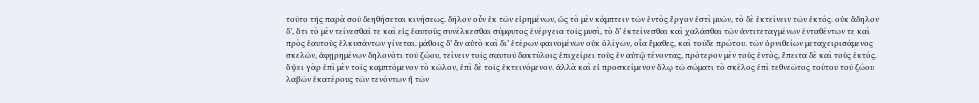τοῦτο τῆς παρὰ σοῦ δεηθήσεται κινήσεως. δῆλον οὖν ἐκ τῶν εἰρημένων, ὡς τὸ μὲν κάμπτειν τῶν ἐντὸς ἔργον ἐστὶ μυῶν, τὸ δὲ ἐκτείνειν τῶν ἐκτός. οὐκ ἄδηλον δ’, ὅτι τὸ μὲν τείνεσθαί τε καὶ εἰς ἑαυτοὺς συνέλκεσθαι σύμφυτος ἐνέργεια τοῖς μυσὶ, τὸ δ’ ἐκτείνεσθαι καὶ χαλᾶσθαι τῶν ἀντιτεταγμένων ἐνταθέντων τε καὶ πρὸς ἑαυτοὺς ἑλκυσάντων γίνεται. μάθοις δ’ ἂν αὐτὸ καὶ δι’ ἑτέρων φαινομένων οὐκ ὀλίγων, οἷα ἔμαθες, καὶ τοῦδε πρώτου. τῶν ὀρνιθείων μεταχειρισάμενος σκελῶν, ἀφῃρημένων δηλονότι τοῦ ζώου, τείνειν τοῖς σαυτοῦ δακτύλοις ἐπιχείρει τοὺς ἐν αὐτῷ τένοντας, πρότερον μὲν τοὺς ἐντὸς, ἔπειτα δὲ καὶ τοὺς ἐκτός. ὄψει γὰρ ἐπὶ μὲν τοῖς καμπτόμενον τὸ κῶλον, ἐπὶ δὲ τοῖς ἐκτεινόμενον. ἀλλὰ καὶ εἰ προσκείμενον ὅλῳ τῶ σώματι τὸ σκέλος ἐπὶ τεθνεῶτος τούτου τοῦ ζώου λαβῶν ἑκατέρους τῶν τενόντων ἢ τῶν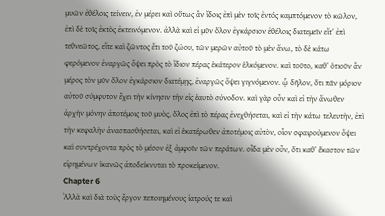μυῶν ἐθέλοις τείνειν, ἐν μέρει καὶ οὕτως ἂν ἴδοις ἐπὶ μὲν τοῖς ἐντός καμπτόμενον τὸ κῶλον, ἐπὶ δὲ τοῖς ἐκτὸς ἐκτεινόμενον. ἀλλὰ καὶ εἰ μῦν ὅλον ἐγκάρσιον ἐθέλοις διατεμεῖν εἴτ’ ἐπὶ τεθνεῶτος, εἴτε καὶ ζῶντος ἔτι τοῦ ζώου, τῶν μερῶν αὐτοῦ τὸ μὲν ἄνω, τὸ δὲ κάτω φερόμενον ἐναργῶς ὄψει πρὸς τὸ ἴδιον πέρας ἑκάτερον ἑλκόμενον. καὶ τοῦτο, καθ’ ὁτιοῦν ἂν μέρος τὸν μῦν ὅλον ἐγκάρσιον διατέμῃς, ἐναργῶς ὄψει γιγνόμενον. ᾧ δῆλον, ὅτι πᾶν μόριον αὐτοῦ σύμφυτον ἔχει τὴν κίνησιν τὴν εἰς ἑαυτὸ σύνοδον. καὶ γὰρ οὖν καὶ εἰ τὴν ἄνωθεν ἀρχὴν μόνην ἀποτέμοις τοῦ μυὸς, ὅλος ἐπὶ τὸ πέρας ἐνεχθήσεται, καὶ εἰ τὴν κάτω τελευτὴν, ἐπὶ τὴν κεφαλὴν ἀνασπασθήσεται, καὶ εἰ ἑκατέρωθεν ἀποτέμοις αὐτὸν, οἷον σφαιρούμενον ὄψει καὶ συντρέχοντα πρὸς τὸ μέσον ἐξ ἀμφοῖν τῶν περάτων. οἶδα μὲν οὖν, ὅτι καθ’ ἕκαστον τῶν εἰρημένων ἱκανῶς ἀποδείκνυται τὸ προκείμενον.
Chapter 6
Ἀλλὰ καὶ διὰ τοὺς ἔργον πεποιημένους ἰατρούς τε καὶ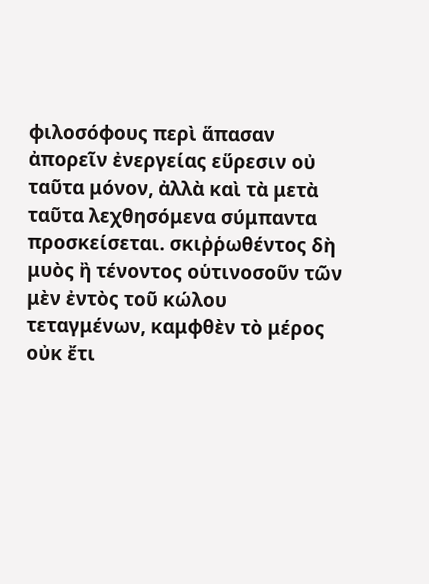φιλοσόφους περὶ ἅπασαν ἀπορεῖν ἐνεργείας εὕρεσιν οὐ ταῦτα μόνον, ἀλλὰ καὶ τὰ μετὰ ταῦτα λεχθησόμενα σύμπαντα προσκείσεται. σκιῤῥωθέντος δὴ μυὸς ἢ τένοντος οὑτινοσοῦν τῶν μὲν ἐντὸς τοῦ κώλου τεταγμένων, καμφθὲν τὸ μέρος οὐκ ἔτι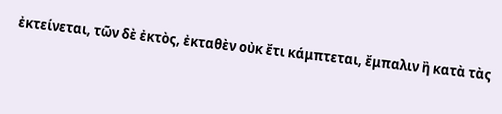ἐκτείνεται, τῶν δὲ ἐκτὸς, ἐκταθὲν οὐκ ἔτι κάμπτεται, ἔμπαλιν ἢ κατὰ τὰς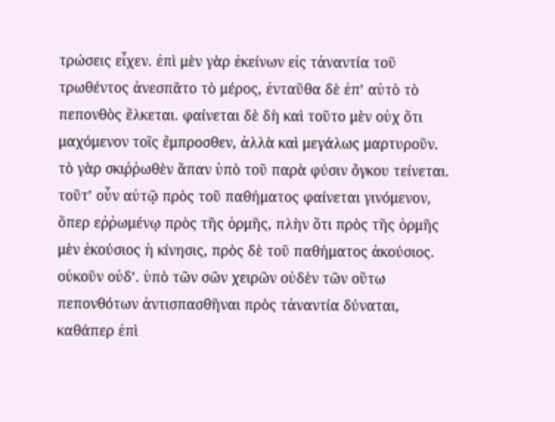τρώσεις εἶχεν. ἐπὶ μὲν γὰρ ἐκείνων εἰς τἀναντία τοῦ τρωθέντος ἀνεσπᾶτο τὸ μέρος, ἐνταῦθα δὲ ἐπ’ αὐτὸ τὸ πεπονθὸς ἕλκεται. φαίνεται δὲ δὴ καὶ τοῦτο μὲν οὐχ ὅτι μαχόμενον τοῖς ἔμπροσθεν, ἀλλὰ καὶ μεγάλως μαρτυροῦν. τὸ γὰρ σκιῤῥωθὲν ἅπαν ὑπὸ τοῦ παρὰ φύσιν ὄγκου τείνεται. τοῦτ’ οὖν αὐτῷ πρὸς τοῦ παθήματος φαίνεται γινόμενον, ὅπερ εῤῥωμένῳ πρὸς τῆς ὁρμῆς, πλὴν ὅτι πρὸς τῆς ὁρμῆς μὲν ἑκούσιος ἡ κίνησις, πρὸς δὲ τοῦ παθήματος ἀκούσιος. οὐκοῦν οὐδ’. ὑπὸ τῶν σῶν χειρῶν οὐδὲν τῶν οὕτω πεπονθότων ἀντισπασθῆναι πρὸς τἀναντία δύναται, καθάπερ ἐπὶ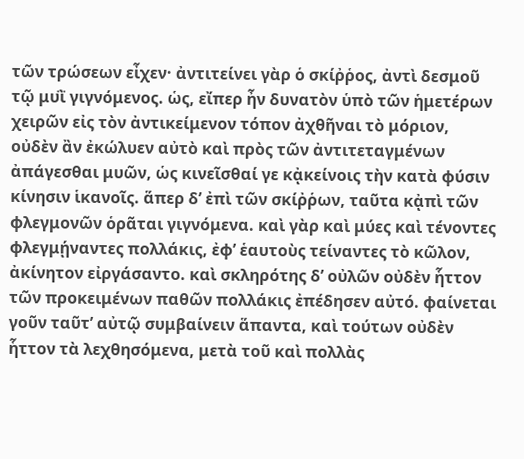τῶν τρώσεων εἶχεν· ἀντιτείνει γὰρ ὁ σκίῤῥος, ἀντὶ δεσμοῦ τῷ μυῒ γιγνόμενος. ὡς, εἴπερ ἦν δυνατὸν ὑπὸ τῶν ἡμετέρων χειρῶν εἰς τὸν ἀντικείμενον τόπον ἀχθῆναι τὸ μόριον, οὐδὲν ἂν ἐκώλυεν αὐτὸ καὶ πρὸς τῶν ἀντιτεταγμένων ἀπάγεσθαι μυῶν, ὡς κινεῖσθαί γε κᾀκείνοις τὴν κατὰ φύσιν κίνησιν ἱκανοῖς. ἅπερ δ’ ἐπὶ τῶν σκίῤῥων, ταῦτα κᾀπὶ τῶν φλεγμονῶν ὁρᾶται γιγνόμενα. καὶ γὰρ καὶ μύες καὶ τένοντες φλεγμῄναντες πολλάκις, ἐφ’ ἑαυτοὺς τείναντες τὸ κῶλον, ἀκίνητον εἰργάσαντο. καὶ σκληρότης δ’ οὐλῶν οὐδὲν ἧττον τῶν προκειμένων παθῶν πολλάκις ἐπέδησεν αὐτό. φαίνεται γοῦν ταῦτ’ αὐτῷ συμβαίνειν ἅπαντα, καὶ τούτων οὐδὲν ἧττον τὰ λεχθησόμενα, μετὰ τοῦ καὶ πολλὰς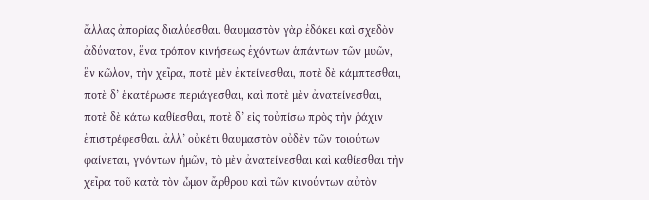ἄλλας ἀπορίας διαλύεσθαι. θαυμαστὸν γὰρ ἐδόκει καὶ σχεδὸν ἀδύνατον, ἕνα τρόπον κινήσεως ἐχόντων ἁπάντων τῶν μυῶν, ἓν κῶλον, τὴν χεῖρα, ποτὲ μὲν ἐκτείνεσθαι, ποτὲ δὲ κάμπτεσθαι, ποτὲ δ’ ἑκατέρωσε περιάγεσθαι, καὶ ποτὲ μὲν ἀνατείνεσθαι, ποτὲ δὲ κάτω καθίεσθαι, ποτὲ δ’ εἰς τοὐπίσω πρὸς τὴν ῥάχιν ἐπιστρέφεσθαι. ἀλλ’ οὐκέτι θαυμαστὸν οὐδὲν τῶν τοιούτων φαίνεται, γνόντων ἡμῶν, τὸ μὲν ἀνατείνεσθαι καὶ καθίεσθαι τὴν χεῖρα τοῦ κατὰ τὸν ὦμον ἄρθρου καὶ τῶν κινούντων αὐτὸν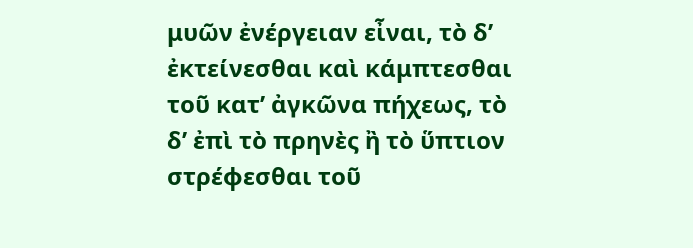μυῶν ἐνέργειαν εἶναι, τὸ δ’ ἐκτείνεσθαι καὶ κάμπτεσθαι τοῦ κατ’ ἀγκῶνα πήχεως, τὸ δ’ ἐπὶ τὸ πρηνὲς ἢ τὸ ὕπτιον στρέφεσθαι τοῦ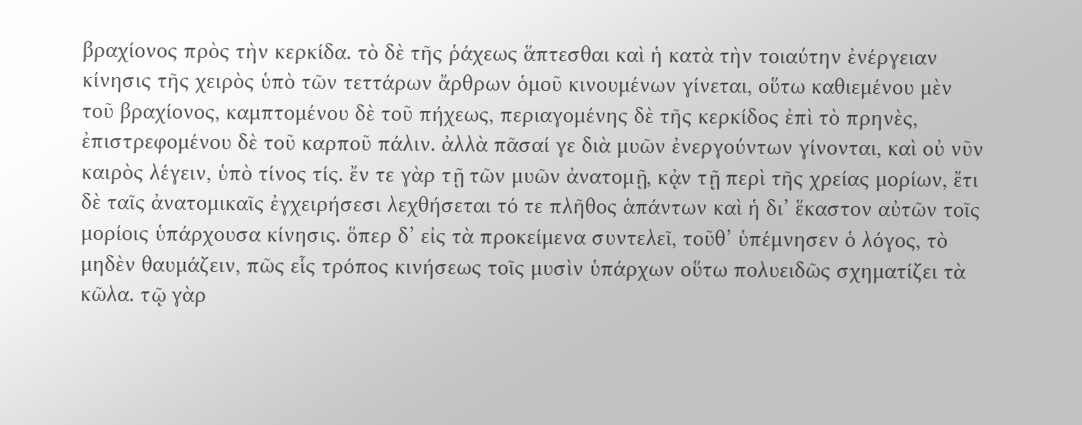βραχίονος πρὸς τὴν κερκίδα. τὸ δὲ τῆς ῥάχεως ἅπτεσθαι καὶ ἡ κατὰ τὴν τοιαύτην ἐνέργειαν κίνησις τῆς χειρὸς ὑπὸ τῶν τεττάρων ἄρθρων ὁμοῦ κινουμένων γίνεται, οὕτω καθιεμένου μὲν τοῦ βραχίονος, καμπτομένου δὲ τοῦ πήχεως, περιαγομένης δὲ τῆς κερκίδος ἐπὶ τὸ πρηνὲς, ἐπιστρεφομένου δὲ τοῦ καρποῦ πάλιν. ἀλλὰ πᾶσαί γε διὰ μυῶν ἐνεργούντων γίνονται, καὶ οὐ νῦν καιρὸς λέγειν, ὑπὸ τίνος τίς. ἔν τε γὰρ τῇ τῶν μυῶν ἀνατομῇ, κᾀν τῇ περὶ τῆς χρείας μορίων, ἔτι δὲ ταῖς ἀνατομικαῖς ἐγχειρήσεσι λεχθήσεται τό τε πλῆθος ἁπάντων καὶ ἡ δι’ ἕκαστον αὐτῶν τοῖς μορίοις ὑπάρχουσα κίνησις. ὅπερ δ’ εἰς τὰ προκείμενα συντελεῖ, τοῦθ’ ὑπέμνησεν ὁ λόγος, τὸ μηδὲν θαυμάζειν, πῶς εἷς τρόπος κινήσεως τοῖς μυσὶν ὑπάρχων οὕτω πολυειδῶς σχηματίζει τὰ κῶλα. τῷ γὰρ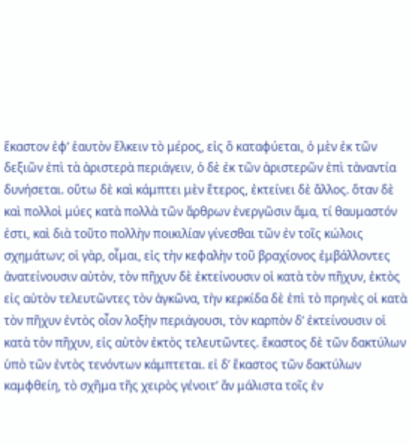ἕκαστον ἐφ’ ἑαυτὸν ἕλκειν τὸ μέρος, εἰς ὃ καταφύεται, ὁ μὲν ἐκ τῶν δεξιῶν ἐπὶ τὰ ἀριστερὰ περιάγειν, ὁ δὲ ἐκ τῶν ἀριστερῶν ἐπὶ τἀναντία δυνήσεται. οὕτω δὲ καὶ κάμπτει μὲν ἕτερος, ἐκτείνει δὲ ἄλλος. ὅταν δὲ καὶ πολλοὶ μύες κατὰ πολλὰ τῶν ἄρθρων ἐνεργῶσιν ἅμα, τί θαυμαστόν ἐστι, καὶ διὰ τοῦτο πολλὴν ποικιλίαν γίνεσθαι τῶν ἐν τοῖς κώλοις σχημάτων; οἱ γὰρ, οἶμαι, εἰς τὴν κεφαλὴν τοῦ βραχίονος ἐμβάλλοντες ἀνατείνουσιν αὐτὸν, τὸν πῆχυν δὲ ἐκτείνουσιν οἱ κατὰ τὸν πῆχυν, ἐκτὸς εἰς αὐτὸν τελευτῶντες τὸν ἀγκῶνα, τὴν κερκίδα δὲ ἐπὶ τὸ πρηνὲς οἱ κατὰ τὸν πῆχυν ἐντὸς οἷον λοξὴν περιάγουσι, τὸν καρπὸν δ’ ἐκτείνουσιν οἱ κατὰ τὸν πῆχυν, εἰς αὐτὸν ἐκτὸς τελευτῶντες. ἕκαστος δὲ τῶν δακτύλων ὑπὸ τῶν ἐντὸς τενόντων κάμπτεται. εἰ δ’ ἕκαστος τῶν δακτύλων καμφθείη, τὸ σχῆμα τῆς χειρὸς γένοιτ’ ἂν μάλιστα τοῖς ἐν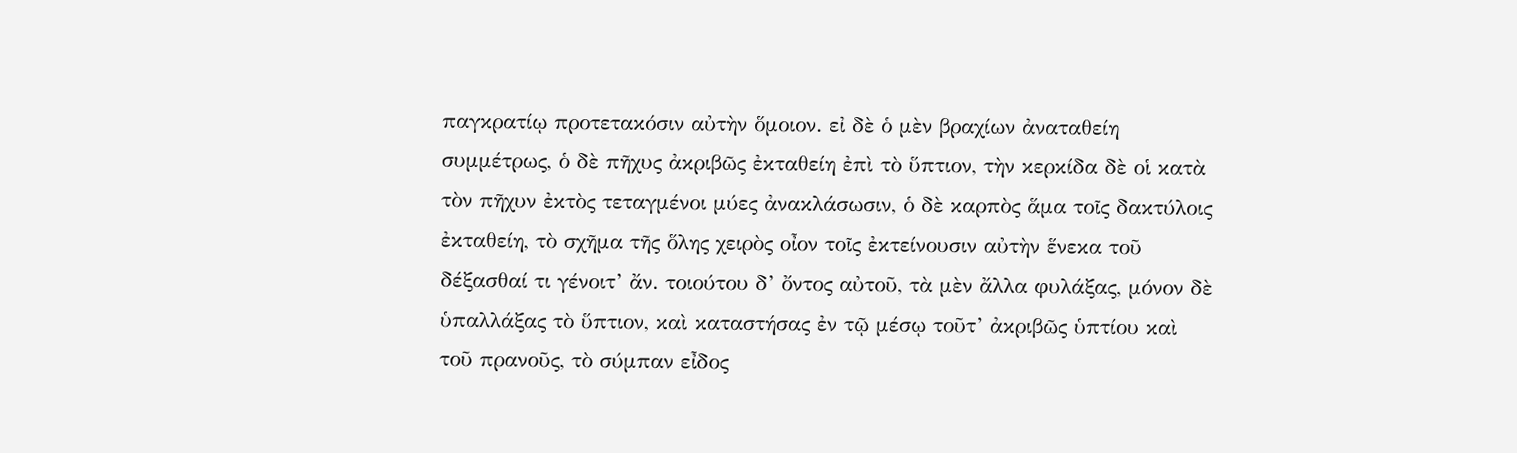παγκρατίῳ προτετακόσιν αὐτὴν ὅμοιον. εἰ δὲ ὁ μὲν βραχίων ἀναταθείη συμμέτρως, ὁ δὲ πῆχυς ἀκριβῶς ἐκταθείη ἐπὶ τὸ ὕπτιον, τὴν κερκίδα δὲ οἱ κατὰ τὸν πῆχυν ἐκτὸς τεταγμένοι μύες ἀνακλάσωσιν, ὁ δὲ καρπὸς ἅμα τοῖς δακτύλοις ἐκταθείη, τὸ σχῆμα τῆς ὅλης χειρὸς οἶον τοῖς ἐκτείνουσιν αὐτὴν ἕνεκα τοῦ δέξασθαί τι γένοιτ’ ἄν. τοιούτου δ’ ὄντος αὐτοῦ, τὰ μὲν ἄλλα φυλάξας, μόνον δὲ ὑπαλλάξας τὸ ὕπτιον, καὶ καταστήσας ἐν τῷ μέσῳ τοῦτ’ ἀκριβῶς ὑπτίου καὶ τοῦ πρανοῦς, τὸ σύμπαν εἶδος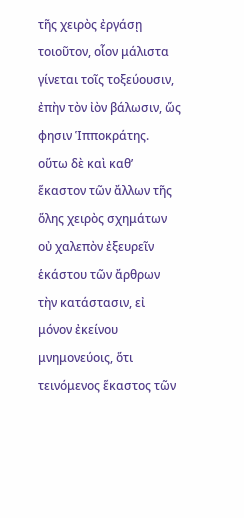τῆς χειρὸς ἐργάσῃ τοιοῦτον, οἷον μάλιστα γίνεται τοῖς τοξεύουσιν, ἐπὴν τὸν ἰὸν βάλωσιν, ὥς φησιν Ἱπποκράτης. οὕτω δὲ καὶ καθ’ ἕκαστον τῶν ἄλλων τῆς ὅλης χειρὸς σχημάτων οὐ χαλεπὸν ἐξευρεῖν ἑκάστου τῶν ἄρθρων τὴν κατάστασιν, εἰ μόνον ἐκείνου μνημονεύοις, ὅτι τεινόμενος ἕκαστος τῶν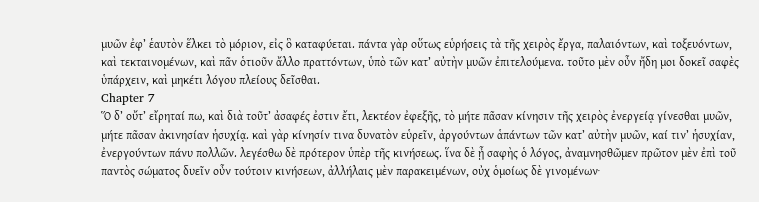μυῶν ἐφ’ ἑαυτὸν ἕλκει τὸ μόριον, εἰς ὃ καταφύεται. πάντα γὰρ οὕτως εὑρήσεις τὰ τῆς χειρὸς ἔργα, παλαιόντων, καὶ τοξευόντων, καὶ τεκταινομένων, καὶ πᾶν ὁτιοῦν ἄλλο πραττόντων, ὑπὸ τῶν κατ’ αὐτὴν μυῶν ἐπιτελούμενα. τοῦτο μὲν οὖν ἤδη μοι δοκεῖ σαφὲς ὑπάρχειν, καὶ μηκέτι λόγου πλείους δεῖσθαι.
Chapter 7
Ὅ δ’ οὔτ’ εἴρηταί πω, καὶ διὰ τοῦτ’ ἀσαφές ἐστιν ἔτι, λεκτέον ἐφεξῆς, τὸ μήτε πᾶσαν κίνησιν τῆς χειρὸς ἐνεργείᾳ γίνεσθαι μυῶν, μήτε πᾶσαν ἀκινησίαν ἡσυχίᾳ. καὶ γὰρ κίνησίν τινα δυνατὸν εὑρεῖν, ἀργούντων ἁπάντων τῶν κατ’ αὐτὴν μυῶν, καί τιν’ ἡσυχίαν, ἐνεργούντων πάνυ πολλῶν. λεγέσθω δὲ πρότερον ὑπὲρ τῆς κινήσεως. ἵνα δὲ ᾖ σαφὴς ὁ λόγος, ἀναμνησθῶμεν πρῶτον μὲν ἐπὶ τοῦ παντὸς σώματος δυεῖν οὖν τούτοιν κινήσεων, ἀλλήλαις μὲν παρακειμένων, οὐχ ὁμοίως δὲ γινομένων·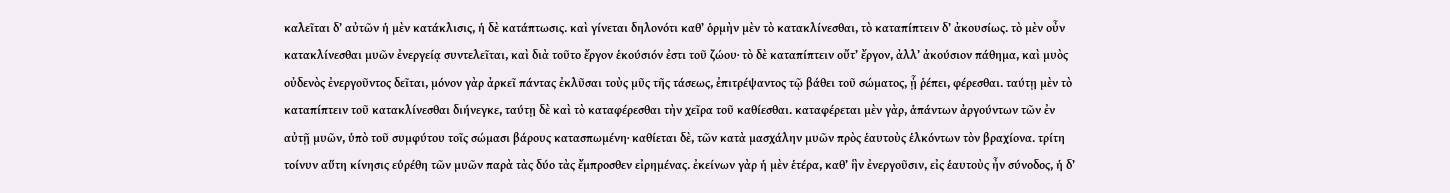καλεῖται δ’ αὐτῶν ἡ μὲν κατάκλισις, ἡ δὲ κατάπτωσις. καὶ γίνεται δηλονότι καθ’ ὁρμὴν μὲν τὸ κατακλίνεσθαι, τὸ καταπίπτειν δ’ ἀκουσίως. τὸ μὲν οὖν κατακλίνεσθαι μυῶν ἐνεργείᾳ συντελεῖται, καὶ διὰ τοῦτο ἔργον ἑκούσιόν ἐστι τοῦ ζώου· τὸ δὲ καταπίπτειν οὔτ’ ἔργον, ἀλλ’ ἀκούσιον πάθημα, καὶ μυὸς οὐδενὸς ἐνεργοῦντος δεῖται, μόνον γὰρ ἀρκεῖ πάντας ἐκλῦσαι τοὺς μῦς τῆς τάσεως, ἐπιτρέψαντος τῷ βάθει τοῦ σώματος, ᾗ ῥέπει, φέρεσθαι. ταύτῃ μὲν τὸ καταπίπτειν τοῦ κατακλίνεσθαι διήνεγκε, ταύτῃ δὲ καὶ τὸ καταφέρεσθαι τὴν χεῖρα τοῦ καθίεσθαι. καταφέρεται μὲν γὰρ, ἁπάντων ἀργούντων τῶν ἐν αὐτῇ μυῶν, ὑπὸ τοῦ συμφύτου τοῖς σώμασι βάρους κατασπωμένη· καθίεται δὲ, τῶν κατὰ μασχάλην μυῶν πρὸς ἑαυτοὺς ἑλκόντων τὸν βραχίονα. τρίτη τοίνυν αὕτη κίνησις εὑρέθη τῶν μυῶν παρὰ τὰς δύο τὰς ἔμπροσθεν εἰρημένας. ἐκείνων γὰρ ἡ μὲν ἑτέρα, καθ’ ἣν ἐνεργοῦσιν, εἰς ἑαυτοὺς ἦν σύνοδος, ἡ δ’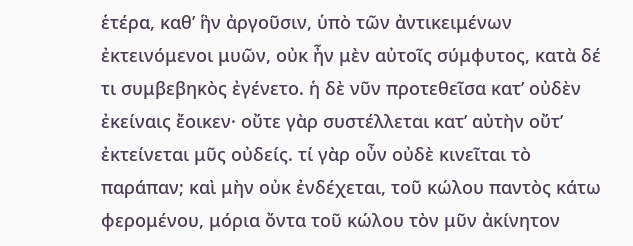ἑτέρα, καθ’ ἣν ἀργοῦσιν, ὑπὸ τῶν ἀντικειμένων ἐκτεινόμενοι μυῶν, οὐκ ἦν μὲν αὐτοῖς σύμφυτος, κατὰ δέ τι συμβεβηκὸς ἐγένετο. ἡ δὲ νῦν προτεθεῖσα κατ’ οὐδὲν ἐκείναις ἔοικεν· οὔτε γὰρ συστέλλεται κατ’ αὐτὴν οὔτ’ ἐκτείνεται μῦς οὐδείς. τί γὰρ οὖν οὐδὲ κινεῖται τὸ παράπαν; καὶ μὴν οὐκ ἐνδέχεται, τοῦ κώλου παντὸς κάτω φερομένου, μόρια ὄντα τοῦ κώλου τὸν μῦν ἀκίνητον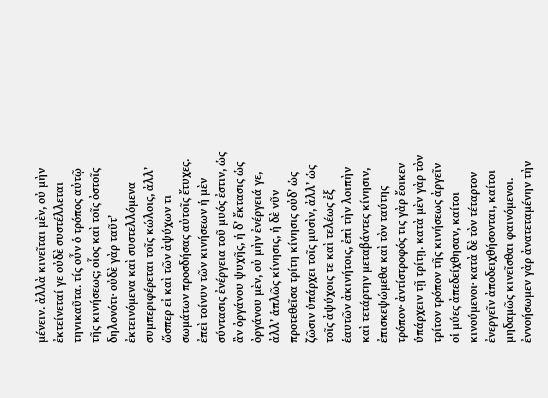μένειν. ἀλλὰ κινεῖται μὲν, οὐ μὴν ἐκτείνεταί γε οὐδὲ συστέλλεται τηνικαῦτα. τίς οὖν ὁ τρόπος αὐτῷ τῆς κινήσεως; οἷος καὶ τοῖς ὀστοῖς δηλονότι· οὐδὲ γὰρ ταῦτ’ ἐκτεινόμενα καὶ συστελλόμενα συμπεριφέρεται τοῖς κώλοις, ἀλλ’ ὥσπερ εἰ καὶ τῶν ἀψύχων τι σωμάτων προσδήσας αὐτοῖς ἔτυχες. ἐπεὶ τοίνυν τῶν κινήσεων ἡ μὲν σύντασις ἐνέργεια τοῦ μυός ἐστιν, ὡς ἂν ὀργάνου ψυχῆς, ἡ δ’ ἔκτασις ὡς ὀργάνου μὲν, οὐ μὴν ἐνέργειά γε, ἀλλ’ ἁπλῶς κίνησις, ἡ δὲ νῦν προτεθεῖσα τρίτη κίνησις οὐδ’ ὡς ζῶσιν ὑπάρχει τοῖς μυσὶν, ἀλλ’ ὡς τοῖς ἀψύχοις τε καὶ τελέως ἐξ ἑαυτῶν ἀκινήτοις, ἐπὶ τὴν λοιπὴν καὶ τετάρτην μεταβάντες κίνησιν, ἐπισκεψώμεθα καὶ τὸν ταύτης τρόπον· ἀντίστροφός τις γὰρ ἔοικεν ὑπάρχειν τῇ τρίτῃ. κατὰ μὲν γὰρ τὸν τρίτον τρόπον τῆς κινήσεως ἀργεῖν οἱ μύες ἀπεδείχθησαν, καίτοι κινούμενοι· κατὰ δὲ τὸν τέταρτον ἐνεργεῖν ἀποδειχθήσονται, καίτοι μηδαμῶς κινεῖσθαι φαινόμενοι. ἐννοήσωμεν γὰρ ἀνατεταμένην τὴν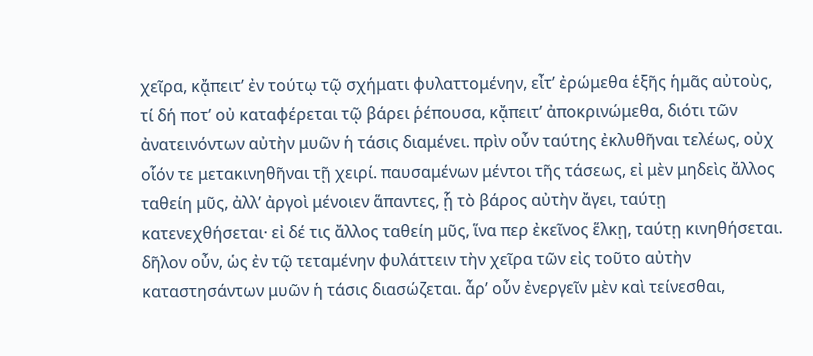χεῖρα, κᾄπειτ’ ἐν τούτῳ τῷ σχήματι φυλαττομένην, εἶτ’ ἐρώμεθα ἑξῆς ἡμᾶς αὐτοὺς, τί δή ποτ’ οὐ καταφέρεται τῷ βάρει ῥέπουσα, κᾄπειτ’ ἀποκρινώμεθα, διότι τῶν ἀνατεινόντων αὐτὴν μυῶν ἡ τάσις διαμένει. πρὶν οὖν ταύτης ἐκλυθῆναι τελέως, οὐχ οἷόν τε μετακινηθῆναι τῇ χειρί. παυσαμένων μέντοι τῆς τάσεως, εἰ μὲν μηδεὶς ἄλλος ταθείη μῦς, ἀλλ’ ἀργοὶ μένοιεν ἅπαντες, ᾗ τὸ βάρος αὐτὴν ἄγει, ταύτῃ κατενεχθήσεται· εἰ δέ τις ἄλλος ταθείη μῦς, ἵνα περ ἐκεῖνος ἕλκῃ, ταύτῃ κινηθήσεται. δῆλον οὖν, ὡς ἐν τῷ τεταμένην φυλάττειν τὴν χεῖρα τῶν εἰς τοῦτο αὐτὴν καταστησάντων μυῶν ἡ τάσις διασώζεται. ἆρ’ οὖν ἐνεργεῖν μὲν καὶ τείνεσθαι,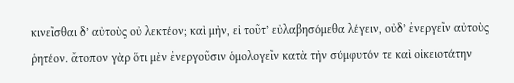κινεῖσθαι δ’ αὐτοὺς οὐ λεκτέον; καὶ μὴν, εἰ τοῦτ’ εὐλαβησόμεθα λέγειν, οὐδ’ ἐνεργεῖν αὐτοὺς ῥητέον. ἄτοπον γὰρ ὅτι μὲν ἐνεργοῦσιν ὁμολογεῖν κατὰ τὴν σύμφυτόν τε καὶ οἰκειοτάτην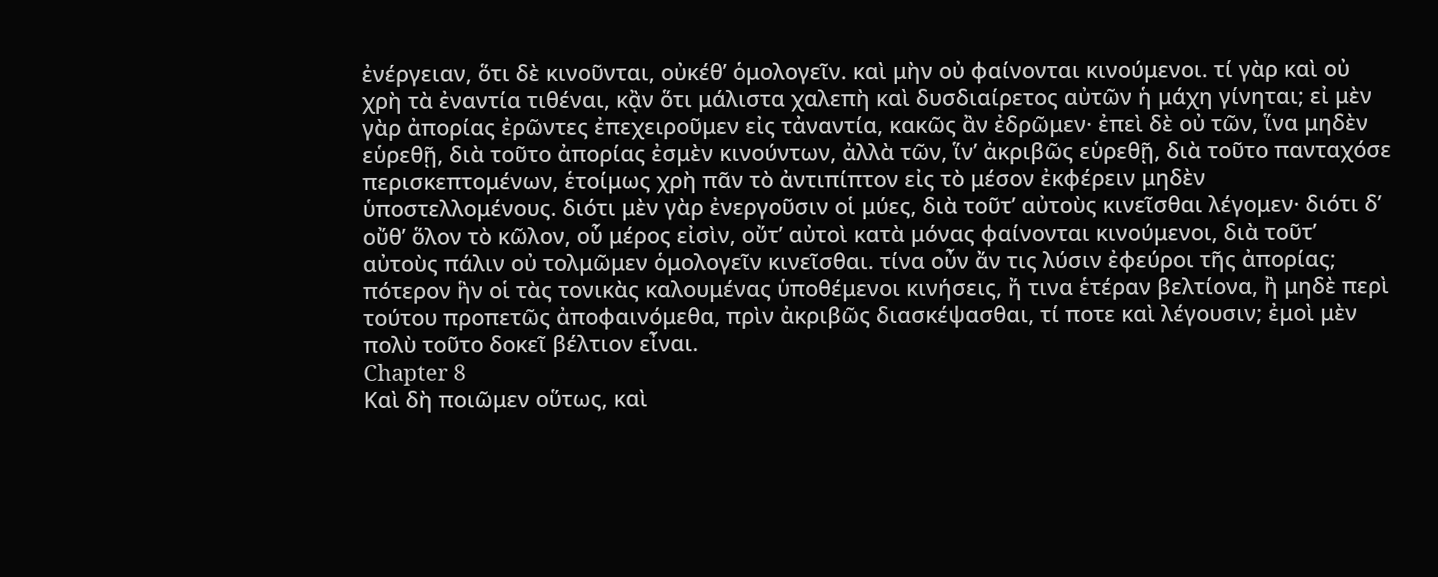ἐνέργειαν, ὅτι δὲ κινοῦνται, οὐκέθ’ ὁμολογεῖν. καὶ μὴν οὐ φαίνονται κινούμενοι. τί γὰρ καὶ οὐ χρὴ τὰ ἐναντία τιθέναι, κᾂν ὅτι μάλιστα χαλεπὴ καὶ δυσδιαίρετος αὐτῶν ἡ μάχη γίνηται; εἰ μὲν γὰρ ἀπορίας ἐρῶντες ἐπεχειροῦμεν εἰς τἀναντία, κακῶς ἂν ἐδρῶμεν· ἐπεὶ δὲ οὐ τῶν, ἵνα μηδὲν εὑρεθῇ, διὰ τοῦτο ἀπορίας ἐσμὲν κινούντων, ἀλλὰ τῶν, ἵν’ ἀκριβῶς εὑρεθῇ, διὰ τοῦτο πανταχόσε περισκεπτομένων, ἑτοίμως χρὴ πᾶν τὸ ἀντιπίπτον εἰς τὸ μέσον ἐκφέρειν μηδὲν ὑποστελλομένους. διότι μὲν γὰρ ἐνεργοῦσιν οἱ μύες, διὰ τοῦτ’ αὐτοὺς κινεῖσθαι λέγομεν· διότι δ’ οὔθ’ ὅλον τὸ κῶλον, οὗ μέρος εἰσὶν, οὔτ’ αὐτοὶ κατὰ μόνας φαίνονται κινούμενοι, διὰ τοῦτ’ αὐτοὺς πάλιν οὐ τολμῶμεν ὁμολογεῖν κινεῖσθαι. τίνα οὖν ἄν τις λύσιν ἐφεύροι τῆς ἀπορίας; πότερον ἣν οἱ τὰς τονικὰς καλουμένας ὑποθέμενοι κινήσεις, ἤ τινα ἑτέραν βελτίονα, ἢ μηδὲ περὶ τούτου προπετῶς ἀποφαινόμεθα, πρὶν ἀκριβῶς διασκέψασθαι, τί ποτε καὶ λέγουσιν; ἐμοὶ μὲν πολὺ τοῦτο δοκεῖ βέλτιον εἶναι.
Chapter 8
Καὶ δὴ ποιῶμεν οὕτως, καὶ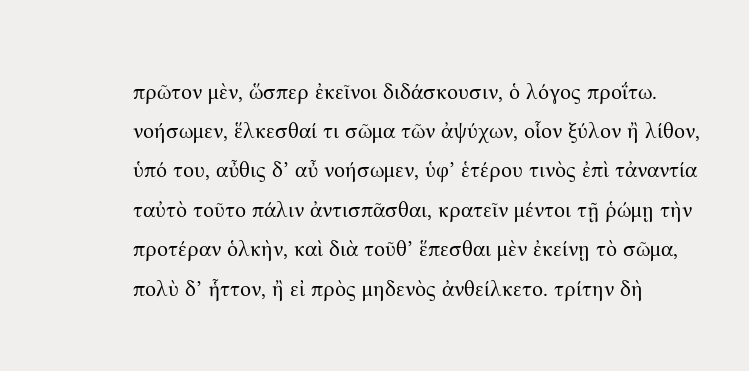πρῶτον μὲν, ὥσπερ ἐκεῖνοι διδάσκουσιν, ὁ λόγος προΐτω. νοήσωμεν, ἕλκεσθαί τι σῶμα τῶν ἀψύχων, οἷον ξύλον ἢ λίθον, ὑπό του, αὖθις δ’ αὖ νοήσωμεν, ὑφ’ ἑτέρου τινὸς ἐπὶ τἀναντία ταὐτὸ τοῦτο πάλιν ἀντισπᾶσθαι, κρατεῖν μέντοι τῇ ῥώμῃ τὴν προτέραν ὁλκὴν, καὶ διὰ τοῦθ’ ἕπεσθαι μὲν ἐκείνῃ τὸ σῶμα, πολὺ δ’ ἧττον, ἢ εἰ πρὸς μηδενὸς ἀνθείλκετο. τρίτην δὴ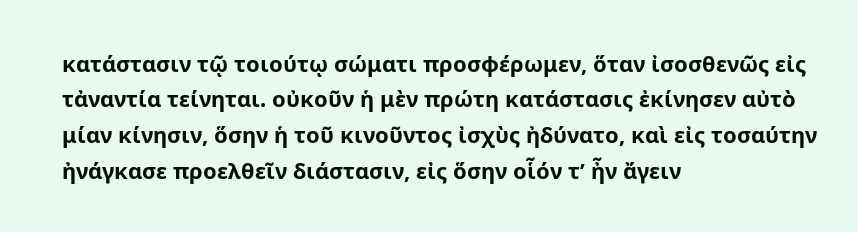κατάστασιν τῷ τοιούτῳ σώματι προσφέρωμεν, ὅταν ἰσοσθενῶς εἰς τἀναντία τείνηται. οὐκοῦν ἡ μὲν πρώτη κατάστασις ἐκίνησεν αὐτὸ μίαν κίνησιν, ὅσην ἡ τοῦ κινοῦντος ἰσχὺς ἠδύνατο, καὶ εἰς τοσαύτην ἠνάγκασε προελθεῖν διάστασιν, εἰς ὅσην οἷόν τ’ ἦν ἄγειν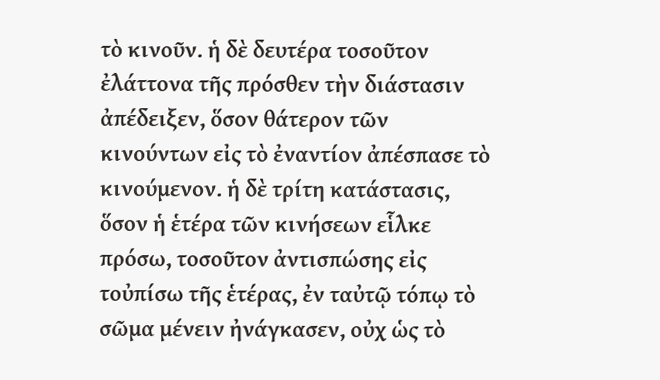τὸ κινοῦν. ἡ δὲ δευτέρα τοσοῦτον ἐλάττονα τῆς πρόσθεν τὴν διάστασιν ἀπέδειξεν, ὅσον θάτερον τῶν κινούντων εἰς τὸ ἐναντίον ἀπέσπασε τὸ κινούμενον. ἡ δὲ τρίτη κατάστασις, ὅσον ἡ ἑτέρα τῶν κινήσεων εἷλκε πρόσω, τοσοῦτον ἀντισπώσης εἰς τοὐπίσω τῆς ἑτέρας, ἐν ταὐτῷ τόπῳ τὸ σῶμα μένειν ἠνάγκασεν, οὐχ ὡς τὸ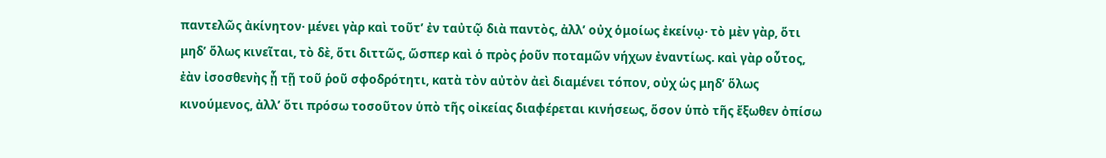παντελῶς ἀκίνητον· μένει γὰρ καὶ τοῦτ’ ἐν ταὐτῷ διὰ παντὸς, ἀλλ’ οὐχ ὁμοίως ἐκείνῳ· τὸ μὲν γὰρ, ὅτι μηδ’ ὅλως κινεῖται, τὸ δὲ, ὅτι διττῶς, ὥσπερ καὶ ὁ πρὸς ῥοῦν ποταμῶν νήχων ἐναντίως. καὶ γὰρ οὗτος, ἐὰν ἰσοσθενὴς ᾖ τῇ τοῦ ῥοῦ σφοδρότητι, κατὰ τὸν αὐτὸν ἀεὶ διαμένει τόπον, οὐχ ὡς μηδ’ ὅλως κινούμενος, ἀλλ’ ὅτι πρόσω τοσοῦτον ὑπὸ τῆς οἰκείας διαφέρεται κινήσεως, ὅσον ὑπὸ τῆς ἔξωθεν ὀπίσω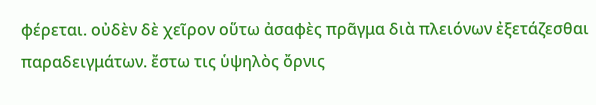φέρεται. οὐδὲν δὲ χεῖρον οὕτω ἀσαφὲς πρᾶγμα διὰ πλειόνων ἐξετάζεσθαι παραδειγμάτων. ἔστω τις ὑψηλὸς ὄρνις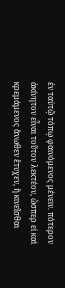ἐν ταὐτῷ τόπῳ φαινόμενος μένειν. πότερον ἀκίνητον εἶναι τοῦτον λεκτέον, ὥσπερ εἰ καὶ κρεμάμενος ἄνωθεν ἔτυχεν, ἢ κινεῖσθαι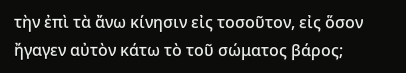τὴν ἐπὶ τὰ ἄνω κίνησιν εἰς τοσοῦτον, εἰς ὅσον ἤγαγεν αὐτὸν κάτω τὸ τοῦ σώματος βάρος;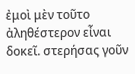ἐμοὶ μὲν τοῦτο ἀληθέστερον εἶναι δοκεῖ. στερήσας γοῦν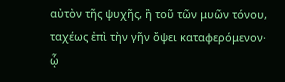αὐτὸν τῆς ψυχῆς, ἢ τοῦ τῶν μυῶν τόνου, ταχέως ἐπὶ τὴν γῆν ὄψει καταφερόμενον· ᾧ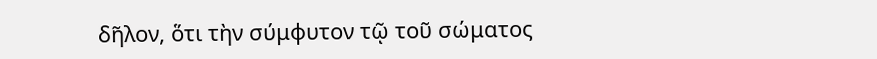δῆλον, ὅτι τὴν σύμφυτον τῷ τοῦ σώματος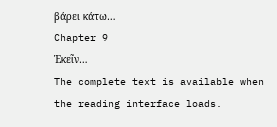βάρει κάτω…
Chapter 9
Ἐκεῖν…
The complete text is available when the reading interface loads.